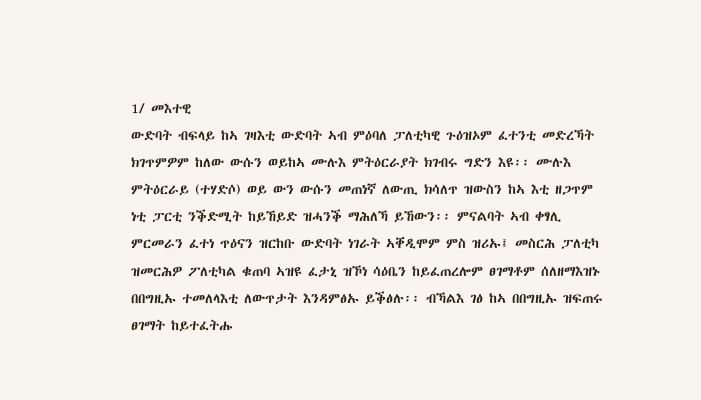1/ መእተዊ
ውድባት ብፍላይ ከኣ ገዛእቲ ውድባት ኣብ ምዕባለ ፓለቲካዊ ጉዕዝኦም ፈተንቲ መድረኻት ክገጥምዎም ከለው ውሱን ወይከኣ ሙሉእ ምትዕርራያት ክገብሩ ግድን እዩ፡፡ ሙሉእ ምትዕርራይ (ተሃድሶ) ወይ ውን ውሱን መጠነኛ ለውጢ ክሳለጥ ዝውስን ከኣ እቲ ዘጋጥም ነቲ ፓርቲ ንቕድሚት ከይኸይድ ዝሓንቕ ማሕለኻ ይኸውን፡፡ ምናልባት ኣብ ቀፃሊ ምርመራን ፈተነ ጥዕናን ዝርከቡ ውድባት ነገራት ኣቐዲሞም ምስ ዝሪኡ፤ መስርሕ ፓለቲካ ዝመርሕዎ ፖለቲካል ቁጠባ ኣዝዩ ፈታኒ ዝኾነ ሳዕቤን ከይፈጠረሎም ፀገማቶም ሰለዘማእዝኑ በበግዚኡ ተመለላእቲ ለውጥታት እንዳምፅኡ ይቕፅሉ፡፡ ብኻልእ ገፅ ከኣ በበግዚኡ ዝፍጠሩ ፀገማት ከይተፈትሑ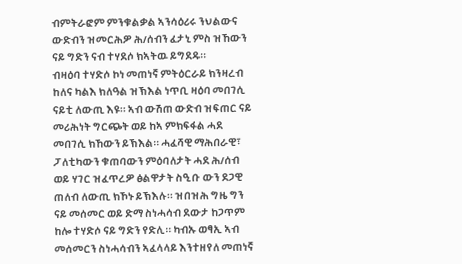ብምትራፎም ምንቁልቃል ኣንሳዕሪሩ ንህልውና ውድብን ዝመርሕዎ ሕ/ሰብን ፈታኒ ምስ ዝኸውን ናይ ግድን ናብ ተሃደሶ ክኣትዉ ይግደዱ፡፡
ብዛዕባ ተሃድሶ ኮነ መጠነኛ ምትዕርራይ ክንዛረብ ከለና ካልእ ክለዓል ዝኽእል ነጥቢ ዛዕባ መበገሲ ናይቲ ለውጢ እዩ፡፡ ኣብ ውሽጠ ውድብ ዝፍጠር ናይ መሪሕነት ግርጭት ወይ ከኣ ምክፍፋል ሓደ መበገሲ ክኸውን ይኽእል፡፡ ሓፈሻዊ ማሕበራዊ፣ ፓለቲካውን ቁጠባውን ምዕባለታት ሓደ ሕ/ሰብ ወይ ሃገር ዝፈጥረዎ ፅልዋታት ስዒቡ ውን ደጋዊ ጠለብ ለውጢ ክኾኑ ይኽእሉ፡፡ ዝበዝሕ ግዜ ግን ናይ መሰመር ወይ ድማ ስነሓሳብ ደውታ ከጋጥም ከሎ ተሃድሶ ናይ ግድን የድሊ፡፡ ካብኡ ወፃኢ ኣብ መሰመርን ስነሓሳብን ኣፈላላይ እንተዘየለ መጠነኛ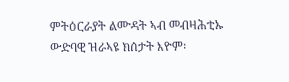ምትዕርራያት ልሙዳት ኣብ መብዛሕቲኡ ውድባዊ ዝራኣዩ ክሰታት እዮም፡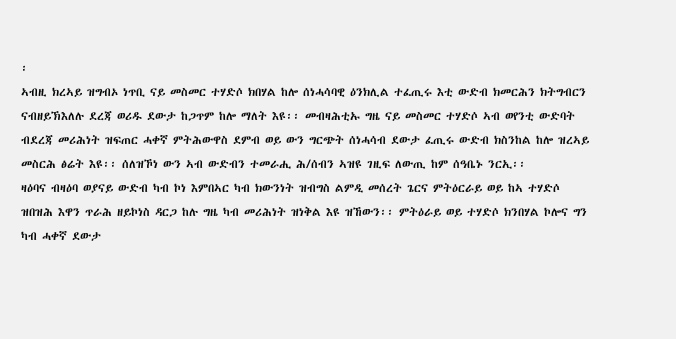፡
ኣብዚ ክረኣይ ዝግብኦ ነጥቢ ናይ መስመር ተሃድሶ ክበሃል ከሎ ሰነሓሳባዊ ዕንክሊል ተፈጢሩ እቲ ውድብ ክመርሕን ክትግብርን ናብዘይኽእለሉ ደረጃ ወሪዱ ደውታ ከጋጥም ከሎ ማለት እዩ፡፡ መብዛሕቲኡ ግዜ ናይ መስመር ተሃድሶ ኣብ ወየንቲ ውድባት ብደረጃ መሪሕነት ዝፍጠር ሓቀኛ ምትሕውዋስ ደምብ ወይ ውን ግርጭት ሰነሓሳብ ደውታ ፈጢሩ ውድብ ክስንከል ከሎ ዝረኣይ መስርሕ ፅሬት እዩ፡፡ ሰለዝኾነ ውን ኣብ ውድብን ተመራሒ ሕ/ሰብን ኣዝዩ ገዚፍ ለውጢ ከም ሰዓቤኑ ንርኢ፡፡
ዛዕባና ብዛዕባ ወያናይ ውድብ ካብ ኮነ እምበኣር ካብ ክውንነት ዝብግስ ልምዲ መሰረት ጌርና ምትዕርራይ ወይ ከኣ ተሃድሶ ዝበዝሕ እዋን ጥራሕ ዘይኮነስ ዳርጋ ከሉ ግዜ ካብ መሪሕነት ዝነቅል እዩ ዝኸውን፡፡ ምትዕራይ ወይ ተሃድሶ ክንበሃል ኮሎና ግን ካብ ሓቀኛ ደውታ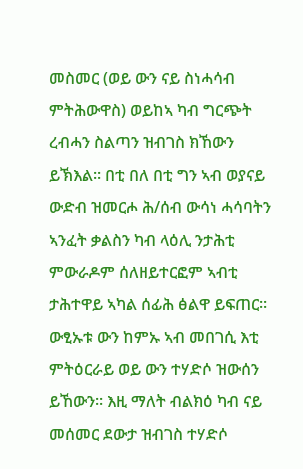መስመር (ወይ ውን ናይ ስነሓሳብ ምትሕውዋስ) ወይከኣ ካብ ግርጭት ረብሓን ስልጣን ዝብገስ ክኸውን ይኽእል፡፡ በቲ በለ በቲ ግን ኣብ ወያናይ ውድብ ዝመርሖ ሕ/ሰብ ውሳነ ሓሳባትን ኣንፈት ቃልስን ካብ ላዕሊ ንታሕቲ ምውራዶም ሰለዘይተርፎም ኣብቲ ታሕተዋይ ኣካል ሰፊሕ ፅልዋ ይፍጠር፡፡ ውፂኡቱ ውን ከምኡ ኣብ መበገሲ እቲ ምትዕርራይ ወይ ውን ተሃድሶ ዝውሰን ይኸውን፡፡ እዚ ማለት ብልክዕ ካብ ናይ መሰመር ደውታ ዝብገስ ተሃድሶ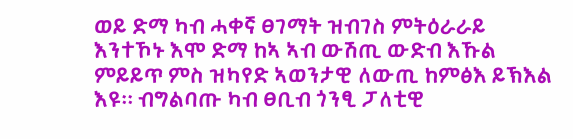ወይ ድማ ካብ ሓቀኛ ፀገማት ዝብገስ ምትዕራራይ እንተኾኑ እሞ ድማ ከኣ ኣብ ውሽጢ ውድብ እኹል ምይይጥ ምስ ዝካየድ ኣወንታዊ ለውጢ ከምፅእ ይኽእል እዩ፡፡ ብግልባጡ ካብ ፀቢብ ጎንፂ ፓለቲዊ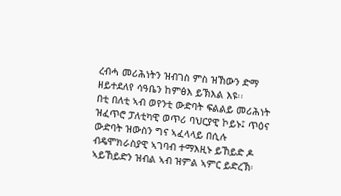ረብሓ መሪሕነትን ዝብገስ ምስ ዝኸውን ድማ ዘይተደለየ ሳዓቤን ከምፅእ ይኽእል እዩ፡፡
በቲ በለቲ ኣብ ወየንቲ ውድባት ፍልልይ መሪሕነት ዝፈጥሮ ፓለቲካዊ ወጥሪ ባህርያዊ ኮይኑ፤ ጥዕና ውድባት ዝውስን ግና ኣፈላላይ በሲሉ ብዴሞክራስያዊ ኣገባብ ተማእዚኑ ይኸይድ ዶ ኣይኸይድን ዝብል ኣብ ዝምል ኣምር ይድረኽ፡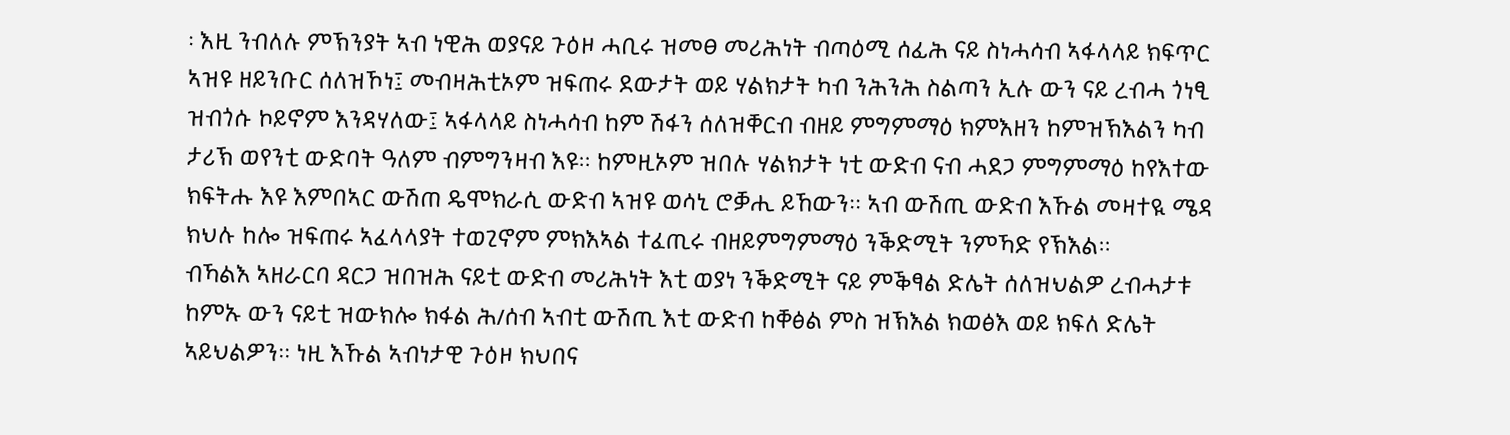፡ እዚ ንብለሉ ምኽንያት ኣብ ነዊሕ ወያናይ ጉዕዞ ሓቢሩ ዝመፀ መሪሕነት ብጣዕሚ ሰፊሕ ናይ ስነሓሳብ ኣፋላላይ ክፍጥር ኣዝዩ ዘይንቡር ሰለዝኾነ፤ መብዛሕቲኦም ዝፍጠሩ ደውታት ወይ ሃልክታት ካብ ንሕንሕ ስልጣን ኢሉ ውን ናይ ረብሓ ጎነፂ ዝብጎሱ ኮይኖም እንዳሃለው፤ ኣፋላላይ ስነሓሳብ ከም ሽፋን ሰለዝቐርብ ብዘይ ምግምማዕ ክምእዘን ከምዝኽእልን ካብ ታሪኽ ወየንቲ ውድባት ዓለም ብምግንዛብ እዩ፡፡ ከምዚኦም ዝበሉ ሃልክታት ነቲ ውድብ ናብ ሓደጋ ምግምማዕ ከየእተው ክፍትሑ እዩ እምበኣር ውሽጠ ዴሞክራሲ ውድብ ኣዝዩ ወሳኒ ሮቓሒ ይኸውን፡፡ ኣብ ውሽጢ ውድብ እኹል መዛተዪ ሜዳ ክህሉ ከሎ ዝፍጠሩ ኣፈላላያት ተወጊኖም ምክእኣል ተፈጢሩ ብዘይምግምማዕ ንቕድሚት ንምኻድ የኽእል፡፡
ብኻልእ ኣዘራርባ ዳርጋ ዝበዝሕ ናይቲ ውድብ መሪሕነት እቲ ወያነ ንቕድሚት ናይ ምቕፃል ድሌት ሰለዝህልዎ ረብሓታቱ ከምኡ ውን ናይቲ ዝውክሎ ክፋል ሕ/ሰብ ኣብቲ ውሽጢ እቲ ውድብ ከቐፅል ምስ ዝኽእል ክወፅእ ወይ ክፍለ ድሌት ኣይህልዎን፡፡ ነዚ እኹል ኣብነታዊ ጉዕዞ ክህበና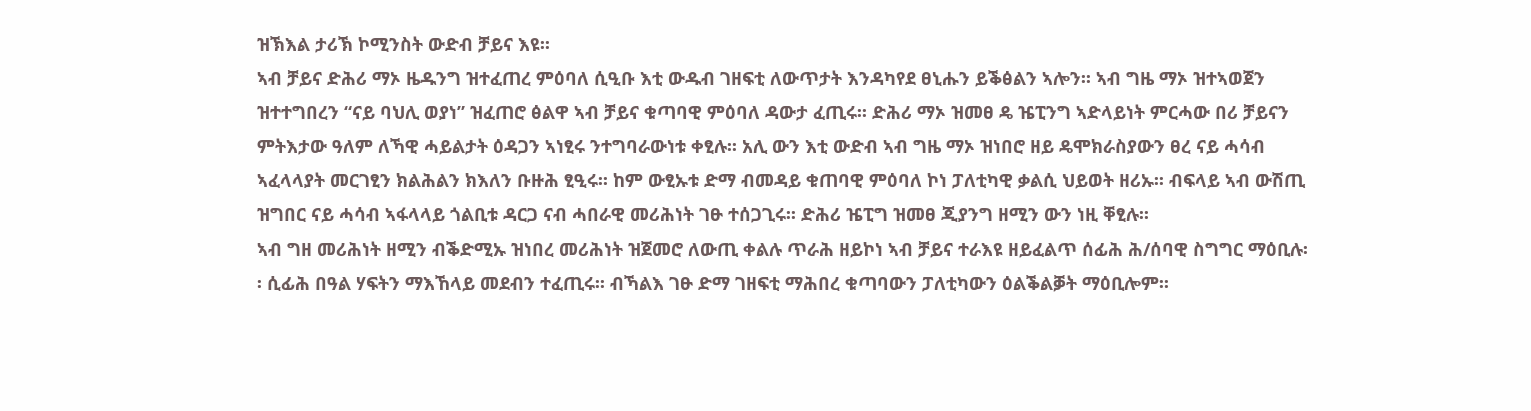ዝኽእል ታሪኽ ኮሚንስት ውድብ ቻይና እዩ፡፡
ኣብ ቻይና ድሕሪ ማኦ ዜዱንግ ዝተፈጠረ ምዕባለ ሲዒቡ እቲ ውዱብ ገዘፍቲ ለውጥታት እንዳካየደ ፀኒሑን ይቕፅልን ኣሎን፡፡ ኣብ ግዜ ማኦ ዝተኣወጀን ዝተተግበረን “ናይ ባህሊ ወያነ” ዝፈጠሮ ፅልዋ ኣብ ቻይና ቁጣባዊ ምዕባለ ዳውታ ፈጢሩ፡፡ ድሕሪ ማኦ ዝመፀ ዴ ዤፒንግ ኣድላይነት ምርሓው በሪ ቻይናን ምትእታው ዓለም ለኻዊ ሓይልታት ዕዳጋን ኣነፂሩ ንተግባራውነቱ ቀፂሉ፡፡ አሊ ውን እቲ ውድብ ኣብ ግዜ ማኦ ዝነበሮ ዘይ ዴሞክራስያውን ፀረ ናይ ሓሳብ ኣፈላላያት መርገፂን ክልሕልን ክእለን ቡዙሕ ፂዒሩ፡፡ ከም ውፂኡቱ ድማ ብመዳይ ቁጠባዊ ምዕባለ ኮነ ፓለቲካዊ ቃልሲ ህይወት ዘሪኡ፡፡ ብፍላይ ኣብ ውሽጢ ዝግበር ናይ ሓሳብ ኣፋላላይ ጎልቢቱ ዳርጋ ናብ ሓበራዊ መሪሕነት ገፁ ተሰጋጊሩ፡፡ ድሕሪ ዤፒግ ዝመፀ ጂያንግ ዘሚን ውን ነዚ ቐፂሉ፡፡
ኣብ ግዘ መሪሕነት ዘሚን ብቕድሚኡ ዝነበረ መሪሕነት ዝጀመሮ ለውጢ ቀልሉ ጥራሕ ዘይኮነ ኣብ ቻይና ተራእዩ ዘይፈልጥ ሰፊሕ ሕ/ሰባዊ ስግግር ማዕቢሉ፡፡ ሲፊሕ በዓል ሃፍትን ማእኸላይ መደብን ተፈጢሩ፡፡ ብኻልእ ገፁ ድማ ገዘፍቲ ማሕበረ ቁጣባውን ፓለቲካውን ዕልቕልቓት ማዕቢሎም፡፡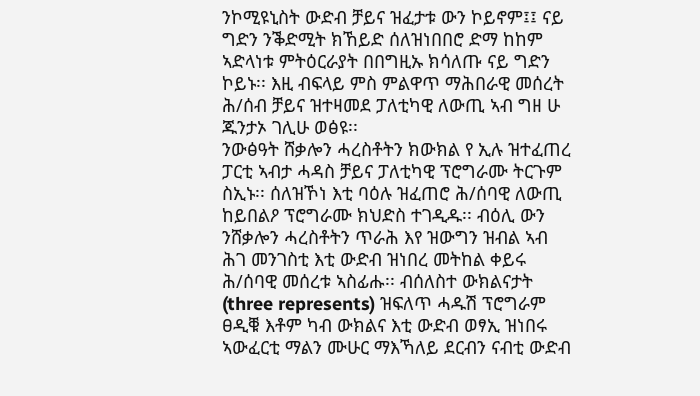ንኮሚዩኒስት ውድብ ቻይና ዝፈታቱ ውን ኮይኖም፤፤ ናይ ግድን ንቕድሚት ክኸይድ ሰለዝነበበሮ ድማ ከከም ኣድላነቱ ምትዕርራያት በበግዚኡ ክሳለጡ ናይ ግድን ኮይኑ፡፡ እዚ ብፍላይ ምስ ምልዋጥ ማሕበራዊ መሰረት ሕ/ሰብ ቻይና ዝተዛመደ ፓለቲካዊ ለውጢ ኣብ ግዘ ሁ ጁንታኦ ገሊሁ ወፅዩ፡፡
ንውፅዓት ሸቃሎን ሓረስቶትን ክውክል የ ኢሉ ዝተፈጠረ ፓርቲ ኣብታ ሓዳስ ቻይና ፓለቲካዊ ፕሮግራሙ ትርጉም ስኢኑ፡፡ ሰለዝኾነ እቲ ባዕሉ ዝፈጠሮ ሕ/ሰባዊ ለውጢ ከይበልዖ ፕሮግራሙ ክህድስ ተገዲዱ፡፡ ብዕሊ ውን ንሸቃሎን ሓረስቶትን ጥራሕ እየ ዝውግን ዝብል ኣብ ሕገ መንገስቲ እቲ ውድብ ዝነበረ መትከል ቀይሩ ሕ/ሰባዊ መሰረቱ ኣስፊሑ፡፡ ብሰለስተ ውክልናታት (three represents) ዝፍለጥ ሓዱሽ ፕሮግራም ፀዲቑ እቶም ካብ ውክልና እቲ ውድብ ወፃኢ ዝነበሩ ኣውፈርቲ ማልን ሙሁር ማእኻለይ ደርብን ናብቲ ውድብ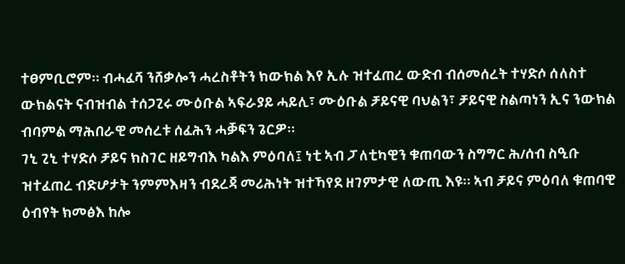ተፀምቢሮም፡፡ ብሓፈሻ ንሸቃሎን ሓረስቶትን ክውክል እየ ኢሉ ዝተፈጠረ ውድብ ብሰመሰረት ተሃድሶ ሰለስተ ውክልናት ናብዝብል ተሰጋጊሩ ሙዕቡል ኣፍራያይ ሓይሊ፣ ሙዕቡል ቻይናዊ ባህልን፣ ቻይናዊ ስልጣነን ኢና ንውክል ብባምል ማሕበራዊ መሰረቱ ሰፈሕን ሓቓፍን ጌርዎ፡፡
ገኒ ጊኒ ተሃድሶ ቻይና ክስገር ዘይግብእ ካልእ ምዕባለ፤ ነቲ ኣብ ፓለቲካዊን ቁጠባውን ስግግር ሕ/ሰብ ስዒቡ ዝተፈጠረ ብድሆታት ንምምእዛን ብደረጃ መሪሕነት ዝተኻየደ ዘገምታዊ ለውጢ እዩ፡፡ ኣብ ቻይና ምዕባለ ቁጠባዊ ዕብየት ክመፅእ ከሎ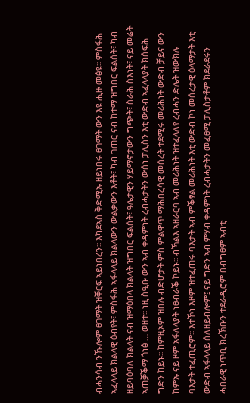ብሓንሳብ ንኹሎም ፀገማት ዝቐርፍ ኣይነበረን፡፡ እካደኣስ ቅድሚኡ ዘይነበሩ ፀገማት ውን እዩ ሒዙ መፅዩ፡፡ ምስፋሕ ኣፈላላይ ክልላዊ ዕብየት፣ ምስፋሕ ኣፋላላይ ክልላውን ውልቃውን እቶት፣ ካብ ገጠር ናብ ከተማ ዝግበር ፍልሰት፣ ካብ ዘይባዕባለ ክልላት ናብ ዝማዕበላ ክልላት ዝግበር ፍልሰት፣ ዓሌታዊን ሃይማኖታውን ግጭት፣ ስራሕ ስእነት፣ ናይ መሬት ኣጠቓቕማ ጎነፅ … ወዘተ፡፡ ነዚ ስዒቡ ውን ኣብ ቀዳምነት ረብሓታትን ውሰነ ፓሊስን እቲ ውድብ ኣፈላላያት ክሰፍሕ ግድን ከይኑ፡፡ ከምዚኦም ዝበሉ ብድሆታት ምስ ምልዋጥ ማሕበረሳዊ መሰረት ተደሚሩ መሪሕነት ውድብ ቻይና ውን ከምኡ ናይ ዞም አፋለላያት ነፀብራቕ ኮይኑ፡፡ ብኻልእ ኣዘራርባ ኣብ መሪሕነት ዝተፈላለየ ረብሓን ድሌት ዝውክሉ ባእታት ተፈጢሮም፡፡ እተኾነ እዞም ዝተፈጠሩ ባእታት ኣብ ምቕፃል መሪሕነት እቲ ውድብ ኮነ መሰረታዊ ዕላማታት እቲ ውድብ ኣፋላላይ ሰለዘይብሎም፤ ናይ ግድን ኣብ ምሃብ ቀዳምነት ረብሓታትን መፈፀሚ ፓሊስታቶም ክደራደሩን ሓበራዊ ነጥቢ ክረኽቡን ተደራዲሮም በብግፀም ኣብቲ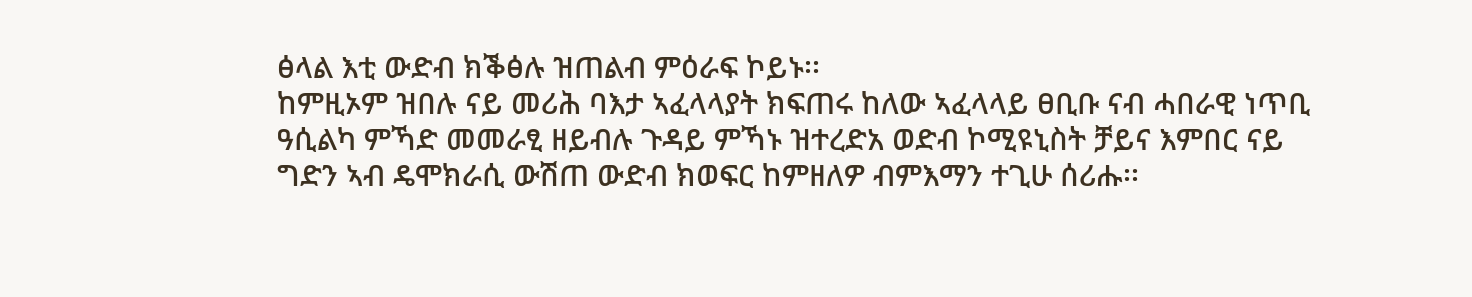ፅላል እቲ ውድብ ክቕፅሉ ዝጠልብ ምዕራፍ ኮይኑ፡፡
ከምዚኦም ዝበሉ ናይ መሪሕ ባእታ ኣፈላላያት ክፍጠሩ ከለው ኣፈላላይ ፀቢቡ ናብ ሓበራዊ ነጥቢ ዓሲልካ ምኻድ መመራፂ ዘይብሉ ጉዳይ ምኻኑ ዝተረድአ ወድብ ኮሚዩኒስት ቻይና እምበር ናይ ግድን ኣብ ዴሞክራሲ ውሽጠ ውድብ ክወፍር ከምዘለዎ ብምእማን ተጊሁ ሰሪሑ፡፡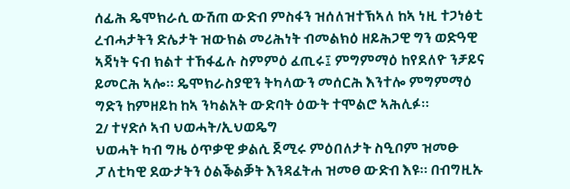ሰፊሕ ዴሞክራሲ ውሽጠ ውድብ ምስፋን ዝሰለዝተኽኣለ ከኣ ነዚ ተጋነፅቲ ረብሓታትን ድሌታት ዝውክል መሪሕነት ብመልክዕ ዘይሕጋዊ ግን ወድዓዊ ኣጃነት ናብ ክልተ ተኸፋፊሉ ስምምዕ ፈጢሩ፤ ምግምማዕ ከየደለዮ ንቻይና ይመርሕ ኣሎ፡፡ ዴሞክራስያዊን ትካላውን መሰርሕ እንተሎ ምግምማዕ ግድን ከምዘይከ ከኣ ንካልአት ውድባት ዕውት ተሞልሮ ኣሕሊፉ፡፡
2/ ተሃድሶ ኣብ ህወሓት/ኢህወዴግ
ህወሓት ካብ ግዜ ዕጥቃዊ ቃልሲ ጀሚሩ ምዕበለታት ስዒቦም ዝመፁ ፓለቲካዊ ደውታትን ዕልቕልቓት እንዳፈትሐ ዝመፀ ውድብ እዩ፡፡ በብግዚኡ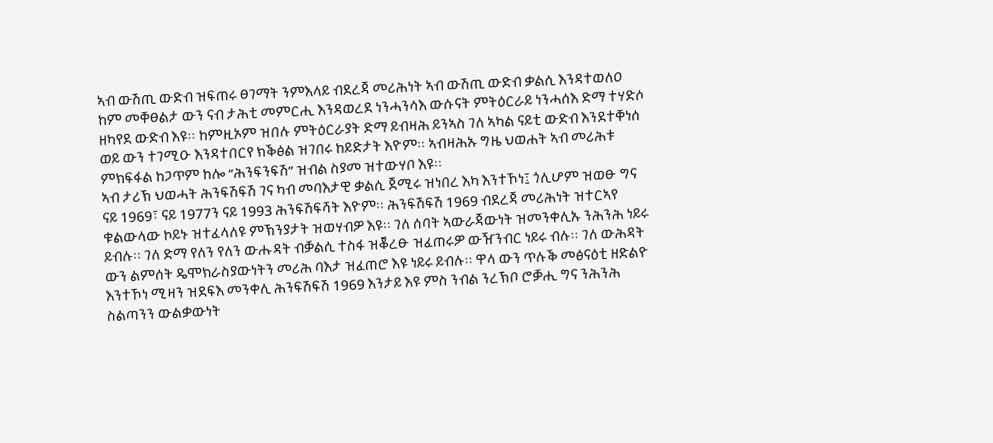ኣብ ውሽጢ ውድብ ዝፍጠሩ ፀገማት ንምእላይ ብደረጃ መሪሕነት ኣብ ውሽጢ ውድብ ቃልሲ እንዳተወለዐ ከም መቐፀልታ ውን ናብ ታሕቲ መምርሒ እንዳወረደ ነንሓንሳእ ውሱናት ምትዕርራይ ነንሓሰእ ድማ ተሃድሶ ዘካየደ ውድብ እዩ፡፡ ከምዚኦም ዝበሉ ምትዕርራያት ድማ ይብዛሕ ይንኣስ ገለ ኣካል ናይቲ ውድብ እንደተቐነሰ ወይ ውን ተገሚዑ እንዳተበርየ ክቕፅል ዝገበሩ ከይድታት እዮም፡፡ ኣብዛሕኡ ግዜ ህወሐት ኣብ መሪሕቱ ምክፍፋል ከጋጥም ከሎ “ሕንፍንፍሽ” ዝብል ስያመ ዝተውሃቦ እዩ፡፡
ኣብ ታሪኽ ህወሓት ሕንፍሽፍሽ ገና ካብ መባእታዊ ቃልሲ ጀሚሩ ዝነበረ እካ እንተኾነ፤ ጎሊሆም ዝወፁ ግና ናይ 1969፣ ናይ 1977ን ናይ 1993 ሕንፍሽፍሻት እዮም፡፡ ሕንፍሽፍሽ 1969 ብደረጃ መሪሕነት ዝተርኣየ ቁልውላው ኮይኑ ዝተፈላለዩ ምኽንያታት ዝወሃብዎ እዩ፡፡ ገለ ሰባት ኣውራጃውነት ዝመንቀሊኡ ንሕንሕ ነይሩ ይብሉ፡፡ ገለ ድማ የለን የለን ውሑዳት ብቓልሲ ተስፋ ዝቖረፁ ዝፈጠሩዎ ውዥንብር ነይሩ ብሉ፡፡ ገለ ውሕዳት ውን ልምሰት ዴሞክራስያውነትን መሪሕ ባእታ ዝፈጠሮ እዩ ነይሩ ይብሉ፡፡ ዋላ ውን ጥሉቕ መፅናዕቲ ዘድልዮ እንተኾነ ሚዛን ዝደፍእ መንቀሊ ሕንፍሽፍሽ 1969 እንታይ እዩ ምስ ንብል ንረኽቦ ሮቓሒ ግና ንሕንሕ ስልጣንን ውልቃውነት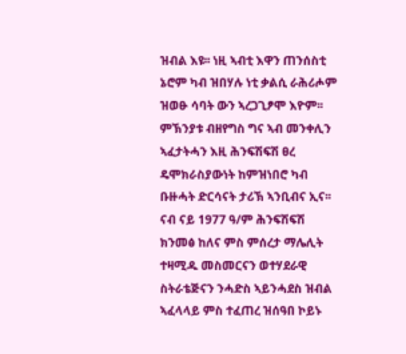ዝብል እዩ፡፡ ነዚ ኣብቲ እዋን ጠንሰስቲ ኔሮም ካብ ዝበሃሉ ነቲ ቃልሲ ራሕሪሖም ዝወፁ ሳባት ውን ኣረጋጊፆሞ እዮም፡፡ ምኽንያቱ ብዘየግስ ግና ኣብ መንቀሊን ኣፈታትሓን እዚ ሕንፍሽፍሽ ፀረ ዴሞክራስያውነት ከምዝነበሮ ካብ ቡዙሓት ድርሳናት ታሪኽ ኣንቢብና ኢና፡፡
ናብ ናይ 1977 ዓ/ም ሕንፍሽፍሽ ክንመፅ ከለና ምስ ምሰረታ ማሌሊት ተዛሚዱ መስመርናን ወተሃደራዊ ስትራቴጅናን ንሓድስ ኣይንሓደስ ዝብል ኣፈላላይ ምስ ተፈጠረ ዝሰዓበ ኮይኑ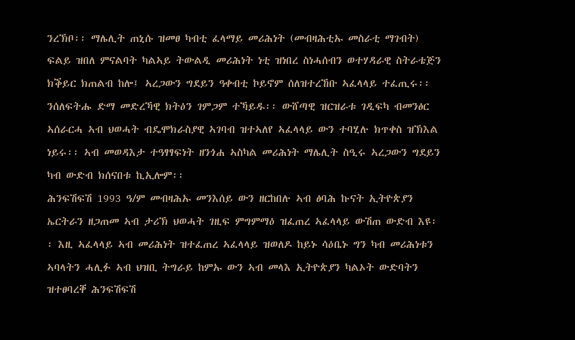ንረኽቦ፡፡ ማሌሊት ጠኒሱ ዝመፀ ካብቲ ፈላማይ መሪሕነት (መብዛሕቲኡ መስራቲ ማገብት) ፍልይ ዝበለ ምናልባት ካልኣይ ትውልዲ መሪሕነት ነቲ ዝነበረ ስነሓሰብን ወተሃዳራዊ ስትራቴጅን ክቕይር ክጠልብ ከሎ፤ ኣረጋውን ግደይን ዓቀብቲ ኮይኖም ሰለዝተረኸቡ ኣፈላላይ ተፈጢሩ፡፡ ንሰለፍትሑ ድማ መድረኻዊ ክትዕን ገምጋም ተኻይዱ፡፡ ውሸጣዊ ዝርዝራቱ ገዲፍካ ብመንፅር ኣሰራርሓ ኣብ ህወሓት ብዴሞክራስያዊ ኣገባብ ዝተኣለየ ኣፈላላይ ውን ተባሂሉ ክጥቀስ ዝኽእል ነይሩ፡፡ ኣብ መወዳእታ ተዓፃፃፍነት ዘንጎሐ ኣስካል መሪሕነት ማሌሊት ስዒሩ ኣረጋውን ግደይን ካብ ውድብ ክሰናበቱ ኪኢሎም፡፡
ሕንፍሽፍሽ 1993 ዓ/ም መብዛሕኡ መንእሰይ ውን ዘርከበሉ ኣብ ፅባሕ ኩናት ኢትዮጵያን ኤርትራን ዘጋጠመ ኣብ ታሪኽ ህወሓት ገዚፍ ምግምማዕ ዝፈጠረ ኣፈላላይ ውሽጠ ውድብ እዩ፡፡ እዚ ኣፈላላይ ኣብ መሪሕነት ዝተፈጠረ ኣፈላላይ ዝወለዶ ከይኑ ሳዕቤኑ ግን ካብ መሪሕነቱን ኣባላትን ሓሊፉ ኣብ ህዝቢ ትግራይ ከምኡ ውን ኣብ መላእ ኢትዮጵያን ካልኦት ውድባትን ዝተፀባረቐ ሕንፍሽፍሽ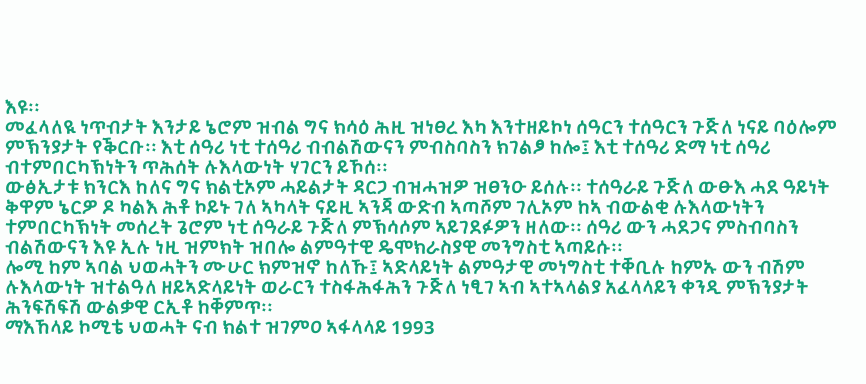እዩ፡፡
መፈላለዪ ነጥብታት እንታይ ኔሮም ዝብል ግና ክሳዕ ሕዚ ዝነፀረ እካ እንተዘይኮነ ሰዓርን ተሰዓርን ጉጅለ ነናይ ባዕሎም ምኽንያታት የቕርቡ፡፡ እቲ ሰዓሪ ነቲ ተሰዓሪ ብብልሽውናን ምብስባስን ክገልፆ ከሎ፤ እቲ ተሰዓሪ ድማ ነቲ ሰዓሪ ብተምበርካኽነትን ጥሕሰት ሉእላውነት ሃገርን ይኾሰ፡፡
ውፅኢታቱ ክንርእ ከለና ግና ክልቲኦም ሓይልታት ዳርጋ ብዝሓዝዎ ዝፀንዑ ይሰሉ፡፡ ተሰዓራይ ጉጅለ ውፁእ ሓደ ዓይነት ቅዋም ኔርዎ ዶ ካልእ ሕቶ ኮይኑ ገለ ኣካላት ናይዚ ኣንጃ ውድብ ኣጣሾም ገሊኦም ከኣ ብውልቂ ሉእላውነትን ተምበርካኽነት መሰረት ጌሮም ነቲ ሰዓራይ ጉጅለ ምኽሳሶም ኣይገደፉዎን ዘለው፡፡ ሰዓሪ ውን ሓደጋና ምስብባስን ብልሽውናን እዩ ኢሉ ነዚ ዝምክት ዝበሎ ልምዓተዊ ዴሞክራስያዊ መንግስቲ ኣጣይሱ፡፡
ሎሚ ከም ኣባል ህወሓትን ሙሁር ክምዝኖ ከለኹ፤ ኣድላይነት ልምዓታዊ መነግስቲ ተቐቢሉ ከምኡ ውን ብሽም ሉእላውነት ዝተልዓለ ዘይኣድላይነት ወራርን ተስፋሕፋሕን ጉጅለ ነፂገ ኣብ ኣተኣላልያ አፈላላይን ቀንዲ ምኽንያታት ሕንፍሽፍሽ ውልቃዊ ርኢቶ ከቐምጥ፡፡
ማእኸላይ ኮሚቴ ህወሓት ናብ ክልተ ዝገምዐ ኣፋላላይ 1993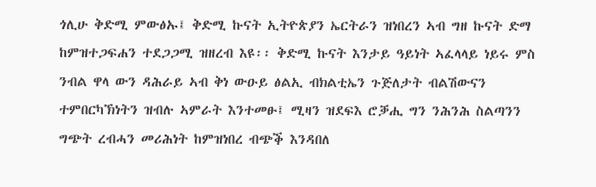ጎሊሁ ቅድሚ ምውፅኡ፤ ቅድሚ ኩናት ኢትዮጵያን ኤርትራን ዝነበረን ኣብ ግዘ ኩናት ድማ ከምዝተጋፍሐን ተደጋጋሚ ዝዘረብ እዩ፡፡ ቅድሚ ኩናት እንታይ ዓይነት ኣፈላላይ ነይሩ ምስ ንብል ዋላ ውን ዳሕራይ ኣብ ቅነ ውዑይ ፅልኢ ብክልቲኤን ጉጅለታት ብልሽውናን ተምበርካኽነትን ዝብሉ ኣምራት እንተመፁ፤ ሚዛን ዝደፍእ ሮቓሒ ግን ንሕንሕ ስልጣንን ግጭት ረብሓን መሪሕነት ከምዝነበረ ብጭቕ እንዳበለ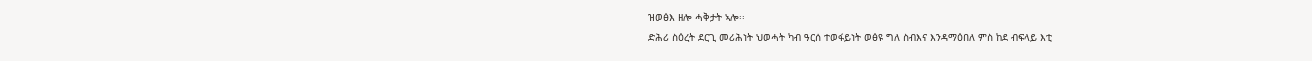ዝወፅእ ዘሎ ሓቅታት ኣሎ፡፡
ድሕሪ ስዕረት ደርጊ መሪሕነት ህወሓት ካብ ዓርሰ ተወፋይነት ወፅዩ ግለ ስብእና እንዳማዕበለ ምስ ከደ ብፍላይ እቲ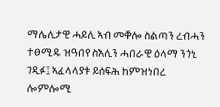ማሌሊታዊ ሓይሊ ኣብ መቐሎ ስልጣን ረብሓን ተፀሚዱ ዝዓበየ ስእሊን ሓበራዊ ዕላማ ንጎኒ ገዲፉ፤ ኣፈላላያቱ ይሰፍሕ ከምዝነበረ ሎምሎሚ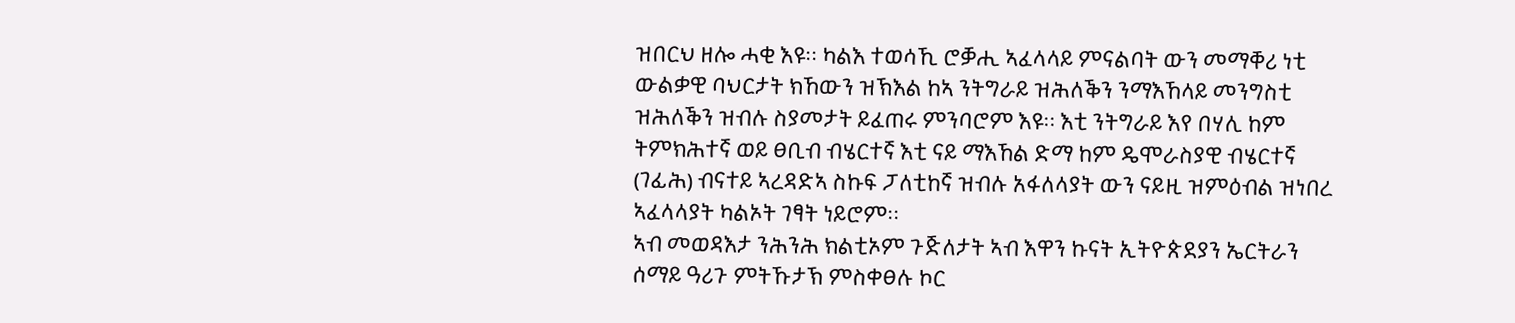ዝበርህ ዘሎ ሓቂ እዩ፡፡ ካልእ ተወሳኺ ሮቓሒ ኣፈላላይ ምናልባት ውን መማቐሪ ነቲ ውልቃዊ ባህርታት ክኸውን ዝኽእል ከኣ ንትግራይ ዝሕለቕን ንማእኸላይ መንግስቲ ዝሕለቕን ዝብሉ ስያመታት ይፈጠሩ ምንባሮም እዩ፡፡ እቲ ንትግራይ እየ በሃሊ ከም ትምክሕተኛ ወይ ፀቢብ ብሄርተኛ እቲ ናይ ማእኸል ድማ ከም ዴሞራስያዊ ብሄርተኛ (ገፊሕ) ብናተይ ኣረዳድኣ ስኩፍ ፓለቲከኛ ዝብሉ አፋለላያት ውን ናይዚ ዝምዕብል ዝነበረ ኣፈላላያት ካልኦት ገፃት ነይሮም፡፡
ኣብ መወዳእታ ንሕንሕ ክልቲኦም ጉጅለታት ኣብ እዋን ኩናት ኢትዮጵደያን ኤርትራን ሰማይ ዓሪጉ ምትኹታኽ ምስቀፀሉ ኮር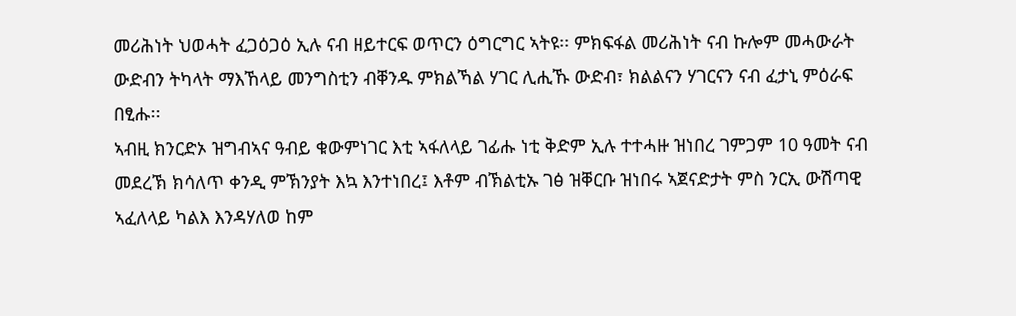መሪሕነት ህወሓት ፈጋዕጋዕ ኢሉ ናብ ዘይተርፍ ወጥርን ዕግርግር ኣትዩ፡፡ ምክፍፋል መሪሕነት ናብ ኩሎም መሓውራት ውድብን ትካላት ማእኸላይ መንግስቲን ብቐንዱ ምክልኻል ሃገር ሊሒኹ ውድብ፣ ክልልናን ሃገርናን ናብ ፈታኒ ምዕራፍ በፂሑ፡፡
ኣብዚ ክንርድኦ ዝግብኣና ዓብይ ቁውምነገር እቲ ኣፋለላይ ገፊሑ ነቲ ቅድም ኢሉ ተተሓዙ ዝነበረ ገምጋም 10 ዓመት ናብ መደረኽ ክሳለጥ ቀንዲ ምኽንያት እኳ እንተነበረ፤ እቶም ብኽልቲኡ ገፅ ዝቐርቡ ዝነበሩ ኣጀናድታት ምስ ንርኢ ውሽጣዊ ኣፈለላይ ካልእ እንዳሃለወ ከም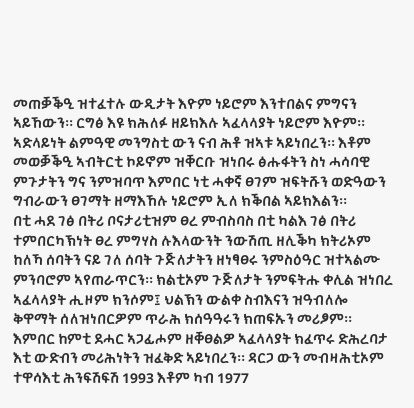መጠቓቕዒ ዝተፈተሉ ውዲታት እዮም ነይሮም እንተበልና ምግናን ኣይኸውን፡፡ ርግፅ እዩ ክሕለፉ ዘይክእሉ ኣፈላላያት ነይሮም እዮም፡፡ ኣድላይነት ልምዓዊ መንግስቲ ውን ናብ ሕቶ ዝኣቱ ኣይነበረን፡፡ እቶም መወቓቕዒ ኣብትርቲ ኮይኖም ዝቐርቡ ዝነበሩ ፅሑፋትን ስነ ሓሳባዊ ምጉታትን ግና ንምዝባጥ እምበር ነቲ ሓቀኛ ፀገም ዝፍትሹን ወድዓውን ግብራውን ፀገማት ዘማእኸሉ ነይሮም ኢለ ክቕበል ኣይክእልን፡፡
በቲ ሓደ ገፅ በትሪ ቦናታሪቲዝም ፀረ ምብስባስ በቲ ካልእ ገፅ በትሪ ተምበርካኽነት ፀረ ምግሃስ ሉእላውንት ንውሽጢ ዘሊቕካ ክትሪኦም ከለኻ ሰባትን ናይ ገለ ሰባት ጉጅለታትን ዘነፃፀሩ ንምስዕዓር ዝተኣልሙ ምንባሮም ኣየጠራጥርን፡፡ ክልቲኦም ጉጅለታት ንምፍትሑ ቀሊል ዝነበረ ኣፈላላያት ሒዞም ክንሶም፤ ህልኽን ውልቀ ስብእናን ዝዓብለሎ ቅዋማት ሰለዝነበርዎም ጥራሕ ክሰዓዓሩን ክጠፍኡን መሪፆም፡፡ እምበር ከምቲ ደሓር ኣጋፊሖም ዘቐፀልዎ ኣፈላላያት ክፈጥሩ ድሕረባታ እቲ ውድብን መሪሕነትን ዝፈቅድ ኣይነበረን፡፡ ዳርጋ ውን መብዛሕቲኦም ተዋሳእቲ ሕንፍሽፍሽ 1993 እቶም ካብ 1977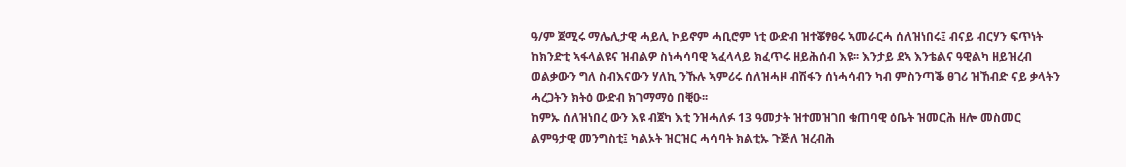ዓ/ም ጀሚሩ ማሌሊታዊ ሓይሊ ኮይኖም ሓቢሮም ነቲ ውድብ ዝተቖፃፀሩ ኣመራርሓ ሰለዝነበሩ፤ ብናይ ብርሃን ፍጥነት ከክንድቲ ኣፋላልዩና ዝብልዎ ስነሓሳባዊ ኣፈላላይ ክፈጥሩ ዘይሕሰብ እዩ፡፡ እንታይ ደኣ እንቴልና ዓዊልካ ዘይዝረብ ወልቃውን ግለ ስብእናውን ሃለኪ ንኹሉ ኣምሪሩ ሰለዝሓዞ ብሽፋን ሰነሓሳብን ካብ ምስንጣቕ ፀገሪ ዝኸብድ ናይ ቃላትን ሓረጋትን ክትዕ ውድብ ክገማማዕ በቒዑ፡፡
ከምኡ ሰለዝነበረ ውን እዩ ብጀካ እቲ ንዝሓለፉ 13 ዓመታት ዝተመዝገበ ቁጠባዊ ዕቤት ዝመርሕ ዘሎ መስመር ልምዓታዊ መንግስቲ፤ ካልኦት ዝርዝር ሓሳባት ክልቲኡ ጉጅለ ዝረብሕ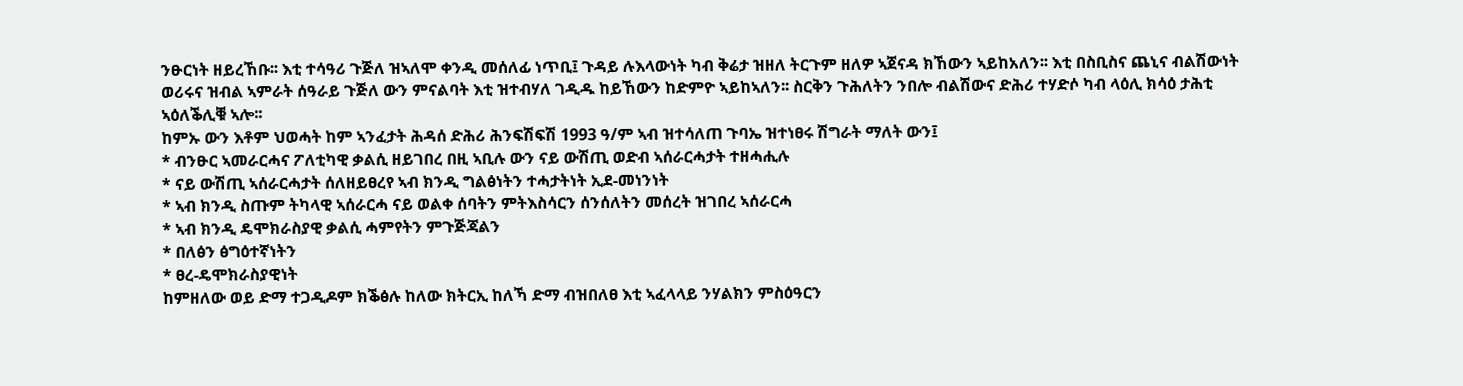ንፁርነት ዘይረኸቡ፡፡ እቲ ተሳዓሪ ጉጅለ ዝኣለሞ ቀንዲ መሰለፊ ነጥቢ፤ ጉዳይ ሉእላውነት ካብ ቅሬታ ዝዘለ ትርጉም ዘለዎ ኣጀናዳ ክኸውን ኣይከአለን፡፡ እቲ በስቢስና ጨኒና ብልሽውነት ወሪሩና ዝብል ኣምራት ሰዓራይ ጉጅለ ውን ምናልባት እቲ ዝተብሃለ ገዲዱ ከይኸውን ከድምዮ ኣይከኣለን፡፡ ስርቅን ጉሕለትን ንበሎ ብልሽውና ድሕሪ ተሃድሶ ካብ ላዕሊ ክሳዕ ታሕቲ ኣዕለቕሊቑ ኣሎ፡፡
ከምኡ ውን እቶም ህወሓት ከም ኣንፈታት ሕዳሰ ድሕሪ ሕንፍሽፍሽ 1993 ዓ/ም ኣብ ዝተሳለጠ ጉባኤ ዝተነፀሩ ሽግራት ማለት ውን፤
* ብንፁር ኣመራርሓና ፖለቲካዊ ቃልሲ ዘይገበረ በዚ ኣቢሉ ውን ናይ ውሽጢ ወድብ ኣሰራርሓታት ተዘሓሒሉ
* ናይ ውሽጢ ኣሰራርሓታት ሰለዘይፀረየ ኣብ ክንዲ ግልፅነትን ተሓታትነት ኢደ-መነንነት
* ኣብ ክንዲ ስጡም ትካላዊ ኣሰራርሓ ናይ ወልቀ ሰባትን ምትእስሳርን ሰንሰለትን መሰረት ዝገበረ ኣሰራርሓ
* ኣብ ክንዲ ዴሞክራስያዊ ቃልሲ ሓምየትን ምጉጅጃልን
* በለፅን ፅግዕተኛነትን
* ፀረ-ዴሞክራስያዊነት
ከምዘለው ወይ ድማ ተጋዲዶም ክቕፅሉ ከለው ክትርኢ ከለኻ ድማ ብዝበለፀ እቲ ኣፈላላይ ንሃልክን ምስዕዓርን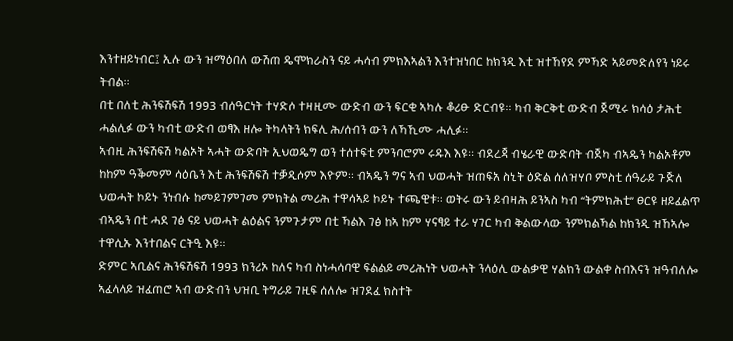እንተዘይነብር፤ ኢሉ ውን ዝማዕበለ ውሽጠ ዴሞክራስን ናይ ሓሳብ ምክእኣልን እንተዝነበር ከክንዲ እቲ ዝተኸየደ ምኻድ ኣይመድለየን ነይሩ ትብል፡፡
በቲ በለቲ ሕንፍሽፍሽ 1993 ብሰዓርነት ተሃድሶ ተዛዚሙ ውድብ ውን ፍርቂ ኣካሉ ቆሪፁ ድርብዩ፡፡ ካብ ቅርቅቲ ውድብ ጀሚሩ ክሳዕ ታሕቲ ሓልሊፉ ውን ካብቲ ውድብ ወፃእ ዘሎ ትካላትን ክፍሊ ሕ/ሰብን ውን ለኻኺሙ ሓሊፉ፡፡
ኣብዚ ሕንፍሽፍሽ ካልኦት ኣሓት ውድባት ኢህወዴግ ወን ተሰተፍቲ ምንባሮም ሩዱእ እዩ፡፡ ብደረጃ ብሄራዊ ውድባት ብጀካ ብኣዴን ካልኦቶም ከከም ዓቕመም ሳዕቤን እቲ ሕንፍሽፍሽ ተቓዲሶም እዮም፡፡ ብኣዴን ግና ኣብ ህወሓት ዝጠፍአ ስኒት ዕድል ሰለዝሃቦ ምስቲ ሰዓራይ ጉጅለ ህወሓት ኮይኑ ንነብሱ ከመይገምገመ ምክትል መሪሕ ተዋሳኣይ ኮይኑ ተጫዊቱ፡፡ ወትሩ ውን ይብዛሕ ይንኣስ ካብ “ትምክሕቲ” ፀርዩ ዘይፈልጥ ብኣዴን በቲ ሓደ ገፅ ናይ ህወሓት ልዕልና ንምጉታም በቲ ኻልእ ገፅ ከኣ ከም ሃናፃይ ተራ ሃገር ካብ ቅልውላው ንምክልኻል ከክንዲ ዝኸኣሎ ተዋሲኡ እንተበልና ርትዒ እዩ፡፡
ድምር ኣቢልና ሕንፍሽፍሽ 1993 ክንሪኦ ከለና ካብ ስነሓሳባዊ ፍልልይ መሪሕነት ህወሓት ንላዕሊ ውልቃዊ ሃልክን ውልቀ ስብእናን ዝዓብለሎ ኣፈላላይ ዝፈጠሮ ኣብ ውድብን ህዝቢ ትግራይ ገዚፍ ሰለሎ ዝገደፈ ክስተት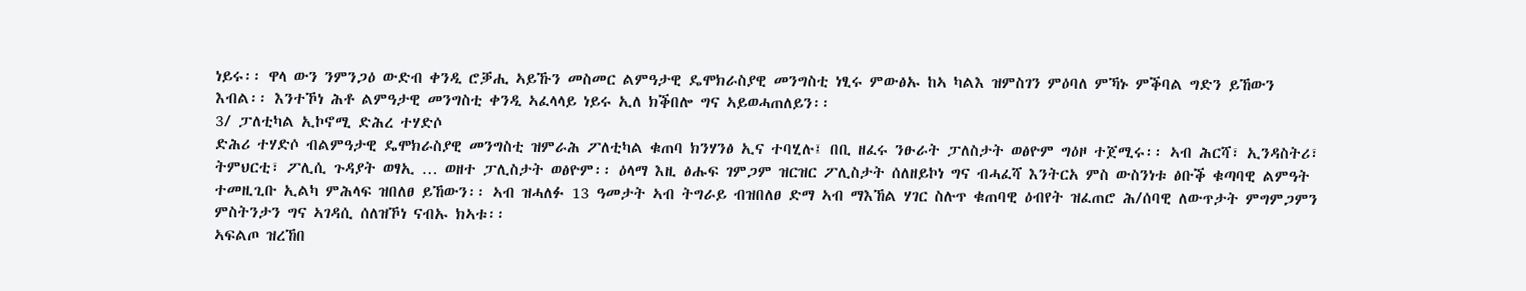ነይሩ፡፡ ዋላ ውን ንምንጋዕ ውድብ ቀንዲ ሮቓሒ ኣይኹን መስመር ልምዓታዊ ዴሞክራስያዊ መንግስቲ ነፂሩ ምውፅኡ ከኣ ካልእ ዝምስገን ምዕባለ ምኻኑ ምቕባል ግድን ይኸውን እብል፡፡ እንተኾነ ሕቶ ልምዓታዊ መንግስቲ ቀንዲ ኣፈላላይ ነይሩ ኢለ ክቕበሎ ግና ኣይወሓጠለይን፡፡
3/ ፓለቲካል ኢኮኖሚ ድሕረ ተሃድሶ
ድሕሪ ተሃድሶ ብልምዓታዊ ዴሞክራስያዊ መንግስቲ ዝምራሕ ፖለቲካል ቁጠባ ክንሃንፅ ኢና ተባሂሉ፤ በቢ ዘፈሩ ንፁራት ፓለስታት ወፅዮም ግዕዞ ተጀሚሩ፡፡ ኣብ ሕርሻ፣ ኢንዳስትሪ፣ ትምህርቲ፣ ፖሊሲ ጉዳያት ወፃኢ … ወዘተ ፓሊስታት ወፅዮም፡፡ ዕላማ እዚ ፅሑፍ ገምጋም ዝርዝር ፖሊስታት ሰለዘይኮነ ግና ብሓፈሻ እንትርአ ምስ ውስንነቱ ፅቡቕ ቁጣባዊ ልምዓት ተመዚጊቡ ኢልካ ምሕላፍ ዝበለፀ ይኸውን፡፡ ኣብ ዝሓለፉ 13 ዓመታት ኣብ ትግራይ ብዝበለፀ ድማ ኣብ ማእኸል ሃገር ስሉጥ ቁጠባዊ ዕብየት ዝፈጠሮ ሕ/ሰባዊ ለውጥታት ምግምጋምን ምስትንታን ግና ኣገዳሲ ሰለዝኾነ ናብኡ ክኣቱ፡፡
ኣፍልጦ ዝረኸበ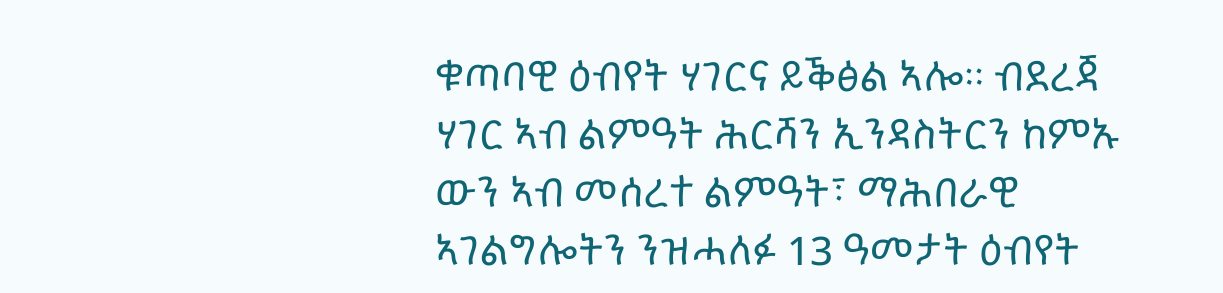ቁጣባዊ ዕብየት ሃገርና ይቕፅል ኣሎ፡፡ ብደረጃ ሃገር ኣብ ልምዓት ሕርሻን ኢንዳስትርን ከምኡ ውን ኣብ መሰረተ ልምዓት፣ ማሕበራዊ ኣገልግሎትን ንዝሓለፉ 13 ዓመታት ዕብየት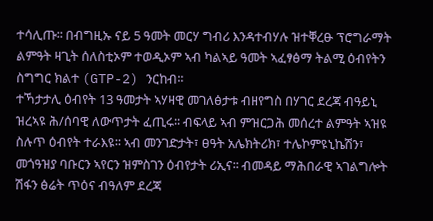ተሳሊጡ፡፡ በብግዚኡ ናይ 5 ዓመት መርሃ ግብሪ እንዳተብሃሉ ዝተቐረፁ ፕሮግራማት ልምዓት ዛጊት ሰለስቲኦም ተወዲኦም ኣብ ካልኣይ ዓመት ኣፈፃፅማ ትልሚ ዕብየትን ስግግር ክልተ (GTP-2) ንርከብ፡፡
ተኻታታሊ ዕብየት 13 ዓመታት ኣሃዛዊ መገለፅታቱ ብዘየግስ በሃገር ደረጃ ብዓይኒ ዝረኣዩ ሕ/ሰባዊ ለውጥታት ፈጢሩ፡፡ ብፍላይ ኣብ ምዝርጋሕ መሰረተ ልምዓት ኣዝዩ ስሉጥ ዕብየት ተራእዩ፡፡ ኣብ መንገድታት፣ ፀዓት አሌክትሪክ፣ ተሌኮምዩኒኬሽን፣ መጎዓዝያ ባቡርን ኣየርን ዝምስገን ዕብየታት ሪኢና፡፡ ብመዳይ ማሕበራዊ ኣገልግሎት ሽፋን ፅሬት ጥዕና ብዓለም ደረጃ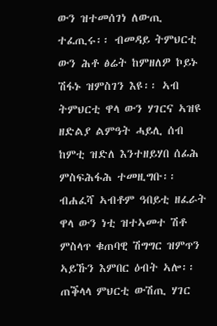ውን ዝተመሰገነ ለውጢ ተፈጢሩ፡፡ ብመዳይ ትምህርቲ ውን ሕቶ ፅሬት ከምዘለዎ ኮይኑ ሽፋኑ ዝምስገን እዩ፡፡ ኣብ ትምህርቲ ዋላ ውን ሃገርና ኣዝዩ ዘድልያ ልምዓት ሓይሊ ሰብ ከምቲ ዝድለ እንተዘይሃበ ሰፊሕ ምስፍሕፋሕ ተመዚግቡ፡፡
ብሐፈሻ ኣብቶም ዓበይቲ ዘፈራት ዋላ ውን ነቲ ዝተኣመተ ሽቶ ምስላጥ ቁጠባዊ ሽግግር ዝምጥን ኣይኹን እምበር ዕብት ኣሎ፡፡ ጠቕላላ ምህርቲ ውሽጢ ሃገር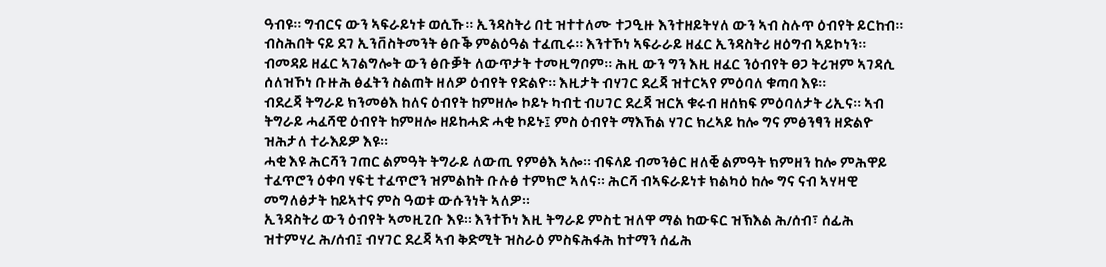ዓብዩ፡፡ ግብርና ውን ኣፍራይነቱ ወሲኹ፡፡ ኢንዳስትሪ በቲ ዝተተለሙ ተጋዒዙ እንተዘይትሃለ ውን ኣብ ስሉጥ ዕብየት ይርከብ፡፡ ብስሕበት ናይ ደገ ኢንቨስትመንት ፅቡቕ ምልዕዓል ተፈጢሩ፡፡ እንተኾነ ኣፍራራይ ዘፈር ኢንዳስትሪ ዘዕግብ ኣይኮነን፡፡ ብመዳይ ዘፈር ኣገልግሎት ውን ፅቡቓት ለውጥታት ተመዚግቦም፡፡ ሕዚ ውን ግን እዚ ዘፈር ንዕብየት ፀጋ ትሪዝም ኣገዳሲ ሰለዝኾነ ቡዙሕ ፅፈትን ስልጠት ዘለዎ ዕብየት የድልዮ፡፡ እዚታት ብሃገር ደረጃ ዝተርኣየ ምዕባለ ቁጣባ እዩ፡፡
ብደረጃ ትግራይ ክንመፅእ ከለና ዕብየት ከምዘሎ ኮይኑ ካብቲ ብሀገር ደረጃ ዝርአ ቁሩብ ዘሰክፍ ምዕባለታት ሪኢና፡፡ ኣብ ትግራይ ሓፈሻዊ ዕብየት ከምዘሎ ዘይከሓድ ሓቂ ኮይኑ፤ ምስ ዕብየት ማእኸል ሃገር ክረኣይ ከሎ ግና ምፅንፃን ዘድልዮ ዝሕታለ ተራእይዎ እዩ፡፡
ሓቂ እዩ ሕርሻን ገጠር ልምዓት ትግራይ ለውጢ የምፅእ ኣሎ፡፡ ብፍላይ ብመንፅር ዘለቒ ልምዓት ክምዘን ከሎ ምሕዋይ ተፈጥሮን ዕቀባ ሃፍቲ ተፈጥሮን ዝምልከት ቡሉፅ ተምክሮ ኣለና፡፡ ሕርሻ ብኣፍራይነቱ ክልካዕ ከሎ ግና ናብ ኣሃዛዊ መግለፅታት ከይኣተና ምስ ዓወቱ ውሱንነት ኣለዎ፡፡
ኢንዳስትሪ ውን ዕብየት ኣመዚጊቡ እዩ፡፡ እንተኾነ እዚ ትግራይ ምስቲ ዝለዋ ማል ከውፍር ዝኽእል ሕ/ሰብ፣ ሰፊሕ ዝተምሃረ ሕ/ሰብ፤ ብሃገር ደረጃ ኣብ ቅድሚት ዝስራዕ ምስፍሕፋሕ ከተማን ሰፊሕ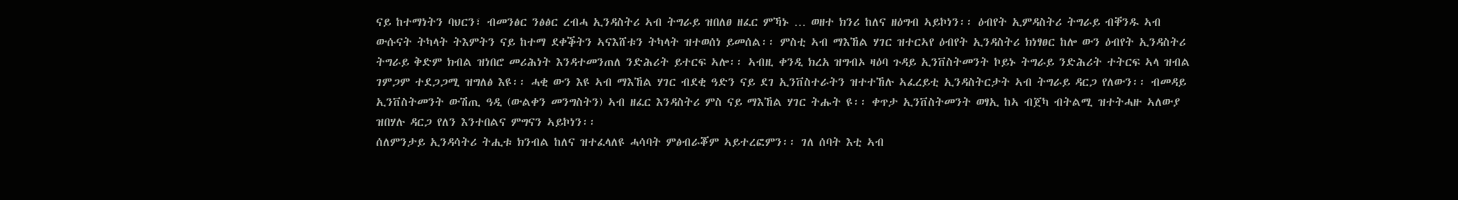ናይ ከተማነትን ባህርን፣ ብመንፅር ንፅፅር ረብሓ ኢንዳስትሪ ኣብ ትግራይ ዝበለፀ ዘፈር ምኻኑ … ወዘተ ክንሪ ከለና ዘዕግብ ኣይኮነን፡፡ ዕብየት ኢምዳስትሪ ትግራይ ብቐንዱ ኣብ ውሱናት ትካላት ትእምትን ናይ ከተማ ደቀቕትን ኣናእሸቱን ትካላት ዝተወሰነ ይመሰል፡፡ ምስቲ ኣብ ማእኸል ሃገር ዝተርኣየ ዕብየት ኢንዳስትሪ ክነፃፀር ከሎ ውን ዕብየት ኢንዳስትሪ ትግራይ ቅድም ክብል ዝነበሮ መሪሕነት እንዳተመንጠለ ንድሕሪት ይተርፍ ኣሎ፡፡ ኣብዚ ቀንዲ ክረአ ዝግብኦ ዛዕባ ጉዳይ ኢንቨስትመንት ኮይኑ ትግራይ ንድሕሪት ተትርፍ ኣላ ዝብል ገምጋም ተደጋጋሚ ዝግለፅ እዩ፡፡ ሓቂ ውን እዩ ኣብ ማእኸል ሃገር ብደቂ ዓድን ናይ ደገ ኢንቨስተራትን ዝተተኸሉ ኣፈረይቲ ኢንዳስትርታት ኣብ ትግራይ ዳርጋ የለውን፡፡ ብመዳይ ኢንቨስትመንት ውሽጢ ዓዲ (ውልቀን መንግስትን) ኣብ ዘፈር እንዳስትሪ ምስ ናይ ማእኸል ሃገር ትሑት ዩ፡፡ ቀጥታ ኢንቨስትመንት ወፃኢ ከኣ ብጀካ ብትልሚ ዝተትሓዙ ኣለውያ ዝበሃሉ ዳርጋ የለን እንተበልና ምግናን ኣይኮነን፡፡
ሰለምንታይ ኢንዳሳትሪ ትሒቱ ክንብል ከለና ዝተፈላለዩ ሓሳባት ምፅብራቖም ኣይተረፎምን፡፡ ገለ ሰባት እቲ ኣብ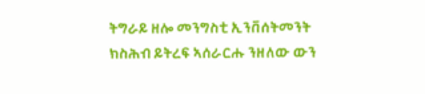ትግራይ ዘሎ መንግስቲ ኢንቨሰትመንት ክስሕብ ይትረፍ ኣሰራርሑ ንዘለው ውን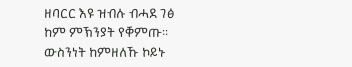ዘባርር እዩ ዝብሉ ብሓደ ገፅ ከም ምኽንያት የቐምጡ፡፡ ውስንነት ከምዘለኹ ኮይኑ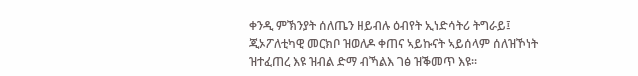ቀንዲ ምኽንያት ሰለጤን ዘይብሉ ዕብየት ኢነድሳትሪ ትግራይ፤ ጂኦፖለቲካዊ መርክቦ ዝወለዶ ቀጠና ኣይኩናት ኣይሰላም ሰለዝኾነት ዝተፈጠረ እዩ ዝብል ድማ ብኻልእ ገፅ ዝቕመጥ እዩ፡፡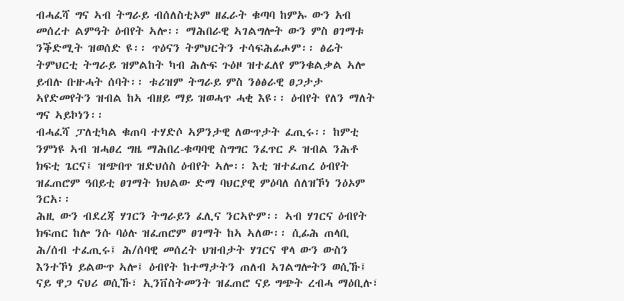ብሓፈሻ ግና ኣብ ትግራይ ብሰለስቲኦም ዘፈራት ቁጣባ ከምኡ ውን አብ መሰረተ ልምዓት ዕብየት ኣሎ፡፡ ማሕበራዊ ኣገልግሎት ውን ምስ ፀገማቱ ንቕድሚት ዝወሰድ ዩ፡፡ ጥዕናን ትምህርትን ተሳፍሕፊሖም፡፡ ፅሬት ትምህርቲ ትግራይ ዝምልከት ካብ ሕሉፍ ጉዕዞ ዝተፈለየ ምንቁልቃል ኣሎ ይብሉ ቡዙሓት ሰባት፡፡ ቱሪዝም ትግራይ ምስ ንፅፅራዊ ፀጋታታ ኣየድመየትን ዝብል ከኣ ብዘይ ማይ ዝወሓጥ ሓቂ እዩ፡፡ ዕብየት የለን ማለት ግና ኣይኮነን፡፡
ብሓፈሻ ፓለቲካል ቁጠባ ተሃድሶ ኣዎንታዊ ለውጥታት ፈጢሩ፡፡ ከምቲ ንምነዩ ኣብ ዝሓፀረ ግዜ ማሕበረ-ቁጣባዊ ስግግር ንፈጥር ዶ ዝብል ንሕቶ ክፍቲ ጌርና፤ ዝጭበጥ ዝድህሰስ ዕብየት ኣሎ፡፡ እቲ ዝተፈጠረ ዕብየት ዝፈጠሮም ዓበይቲ ፀገማት ክህልው ድማ ባህርያዊ ምዕባለ ሰለዝኾነ ንዕኦም ንርአ፡፡
ሕዚ ውን ብደረጃ ሃገርን ትግራይን ፈሊና ንርኣዮም፡፡ ኣብ ሃገርና ዕብየት ክፍጠር ከሎ ንሱ ባዕሉ ዝፈጠሮም ፀገማት ከኣ ኣለው፡፡ ሲፊሕ ጠላቢ ሕ/ሰብ ተፈጢሩ፤ ሕ/ሰባዊ መሰረት ህዝብታት ሃገርና ዋላ ውን ውስን እንተኾነ ይልውጥ ኣሎ፤ ዕብየት ከተማታትን ጠለብ ኣገልግሎትን ወሲኹ፤ ናይ ዋጋ ናህሪ ወሲኹ፣ ኢንቨስትመንት ዝፈጠሮ ናይ ግጭት ረብሓ ማዕቢሉ፣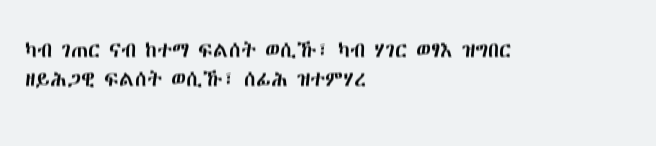ካብ ገጠር ናብ ከተማ ፍልሰት ወሲኹ፣ ካብ ሃገር ወፃእ ዝግበር ዘይሕጋዊ ፍልሰት ወሲኹ፣ ሰፊሕ ዝተምሃረ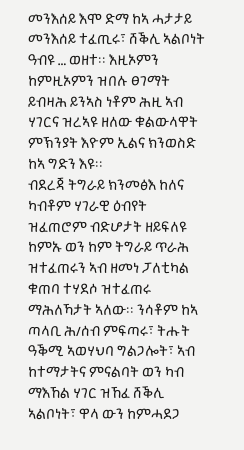መንእሰይ እሞ ድማ ከኣ ሓታታይ መንእሰይ ተፈጢሩ፣ ሸቕሊ ኣልቦነት ዓብዩ … ወዘተ፡፡ እዚኦምን ከምዚኦምን ዝበሉ ፀገማት ይብዛሕ ይንኣስ ነቶም ሕዚ ኣብ ሃገርና ዝረኣዩ ዘለው ቁልውላዋት ምኽንያት እዮም ኢልና ክንወስድ ከኣ ግድን እዩ፡፡
ብደረጃ ትግራይ ክንመፅእ ከለና ካብቶም ሃገራዊ ዕብየት ዝፈጠሮም ብድሆታት ዘይፍለዩ ከምኡ ወን ከም ትግራይ ጥራሕ ዝተፈጠሩን ኣብ ዘመነ ፓለቲካል ቁጠባ ተሃደሶ ዝተፈጠሩ ማሕለኻታት ኣለው፡፡ ንሳቶም ከኣ ጣላቢ ሕ/ሰብ ምፍጣሩ፣ ትሑት ዓቕሚ ኣወሃህባ ግልጋሎት፣ ኣብ ከተማታትና ምናልባት ወን ካብ ማእኸል ሃገር ዝኸፈ ሸቕሊ ኣልቦነት፣ ዋላ ውን ከምሓደጋ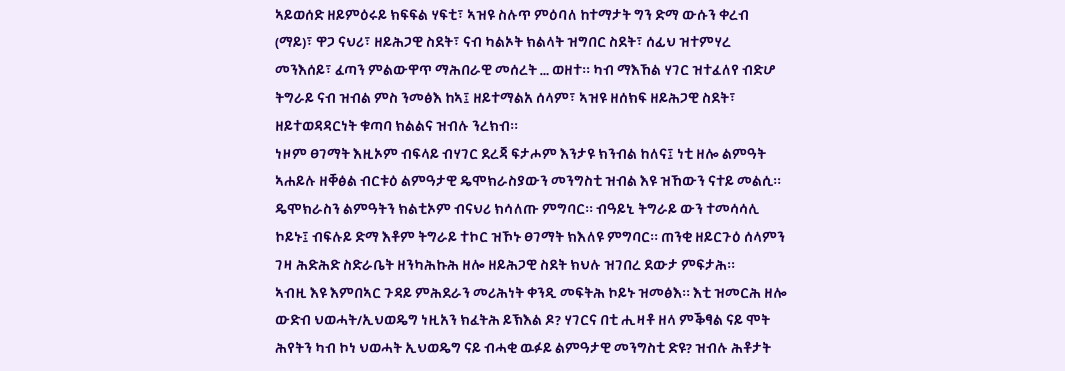ኣይወሰድ ዘይምዕሩይ ክፍፍል ሃፍቲ፣ ኣዝዩ ስሉጥ ምዕባለ ከተማታት ግን ድማ ውሱን ቀረብ (ማይ)፣ ዋጋ ናህሪ፣ ዘይሕጋዊ ስደት፣ ናብ ካልኦት ክልላት ዝግበር ስደት፣ ሰፊህ ዝተምሃረ መንእሰይ፣ ፈጣን ምልውዋጥ ማሕበራዊ መሰረት … ወዘተ፡፡ ካብ ማእኸል ሃገር ዝተፈለየ ብድሆ ትግራይ ናብ ዝብል ምስ ንመፅእ ከኣ፤ ዘይተማልአ ሰላም፣ ኣዝዩ ዘሰክፍ ዘይሕጋዊ ስደት፣ ዘይተወዳዳርነት ቁጣባ ክልልና ዝብሉ ንረክብ፡፡
ነዞም ፀገማት እዚኦም ብፍላይ ብሃገር ደረጃ ፍታሖም እንታዩ ክንብል ከለና፤ ነቲ ዘሎ ልምዓት ኣሐይሉ ዘቐፅል ብርቱዕ ልምዓታዊ ዴሞክራስያውን መንግስቲ ዝብል እዩ ዝኸውን ናተይ መልሲ፡፡ ዴሞክራስን ልምዓትን ክልቲኦም ብናህሪ ክሳለጡ ምግባር፡፡ ብዓይኒ ትግራይ ውን ተመሳሳሊ ኮይኑ፤ ብፍሉይ ድማ እቶም ትግራይ ተኮር ዝኾኑ ፀገማት ክእለዩ ምግባር፡፡ ጠንቂ ዘይርጉዕ ሰላምን ገዛ ሕድሕድ ስድራቤት ዘንካሕኩሕ ዘሎ ዘይሕጋዊ ስደት ክህሉ ዝገበረ ደውታ ምፍታሕ፡፡
ኣብዚ እዩ እምበኣር ጉዳይ ምሕደራን መሪሕነት ቀንዲ መፍትሕ ኮይኑ ዝመፅእ፡፡ እቲ ዝመርሕ ዘሎ ውድብ ህወሓት/ኢህወዴግ ነዚአን ክፈትሕ ይኽእል ዶ? ሃገርና በቲ ሒዛቶ ዘላ ምቕፃል ናይ ሞት ሕየትን ካብ ኮነ ህወሓት ኢህወዴግ ናይ ብሓቂ ዉፉይ ልምዓታዊ መንግስቲ ድዩ? ዝብሉ ሕቶታት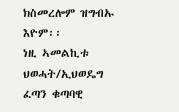ክስመረሎም ዝግብኡ እዮም፡፡
ነዚ ኣመልኪቱ ህወሓት/ኢህወዴግ ፈጣን ቁጣባዊ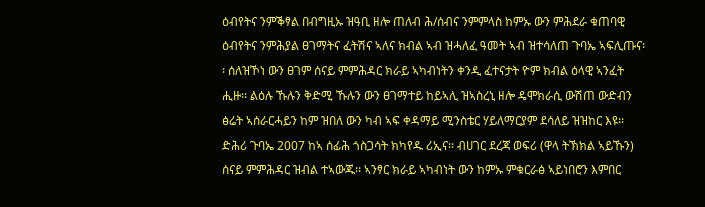ዕብየትና ንምቕፃል በብግዚኡ ዝዓቢ ዘሎ ጠለብ ሕ/ሰብና ንምምላስ ከምኡ ውን ምሕደራ ቁጠባዊ ዕብየትና ንምሕያል ፀገማትና ፈትሽና ኣለና ክብል ኣብ ዝሓለፈ ዓመት ኣብ ዝተሳለጠ ጉባኤ ኣፍሊጡና፡፡ ሰለዝኾነ ውን ፀገም ሰናይ ምምሕዳር ክራይ ኣካብነትን ቀንዲ ፈተናታት ዮም ክብል ዕላዊ ኣንፈት ሒዙ፡፡ ልዕሉ ኹሉን ቅድሚ ኹሉን ውን ፀገማተይ ከይኣሊ ዝኣስረኒ ዘሎ ዴሞክራሲ ውሽጠ ውድብን ፅሬት ኣሰራርሓይን ከም ዝበለ ውን ካብ ኣፍ ቀዳማይ ሚንስቴር ሃይለማርያም ደሳለይ ዝዝከር እዩ፡፡
ድሕሪ ጉባኤ 2007 ከኣ ሰፊሕ ጎስጋሳት ክካየዱ ሪኢና፡፡ ብሀገር ደረጃ ወፍሪ (ዋላ ትኽክል ኣይኹን) ሰናይ ምምሕዳር ዝብል ተኣውጁ፡፡ ኣንፃር ክራይ ኣካብነት ውን ከምኡ ምቁርራፅ ኣይነበሮን እምበር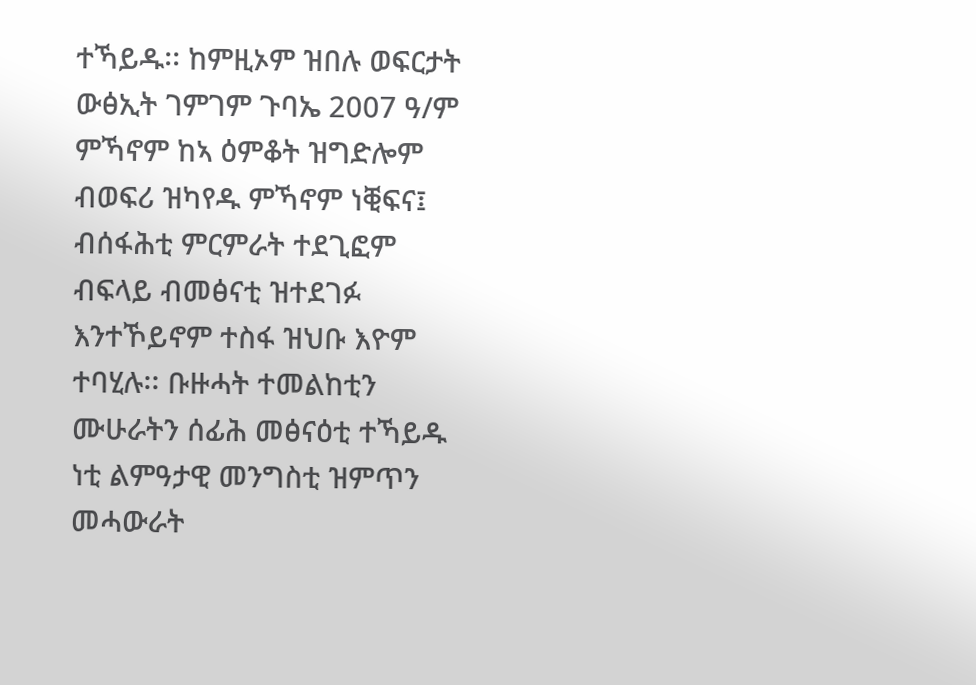ተኻይዱ፡፡ ከምዚኦም ዝበሉ ወፍርታት ውፅኢት ገምገም ጉባኤ 2007 ዓ/ም ምኻኖም ከኣ ዕምቆት ዝግድሎም ብወፍሪ ዝካየዱ ምኻኖም ነቒፍና፤ ብሰፋሕቲ ምርምራት ተደጊፎም ብፍላይ ብመፅናቲ ዝተደገፉ እንተኾይኖም ተስፋ ዝህቡ እዮም ተባሂሉ፡፡ ቡዙሓት ተመልከቲን ሙሁራትን ሰፊሕ መፅናዕቲ ተኻይዱ ነቲ ልምዓታዊ መንግስቲ ዝምጥን መሓውራት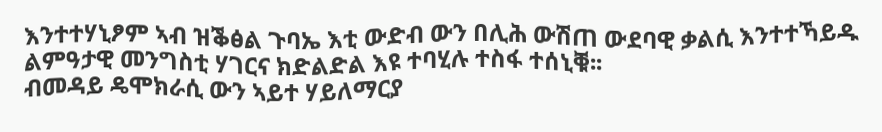እንተተሃኒፆም ኣብ ዝቕፅል ጉባኤ እቲ ውድብ ውን በሊሕ ውሽጠ ውደባዊ ቃልሲ እንተተኻይዱ ልምዓታዊ መንግስቲ ሃገርና ክድልድል እዩ ተባሂሉ ተስፋ ተሰኒቑ፡፡
ብመዳይ ዴሞክራሲ ውን ኣይተ ሃይለማርያ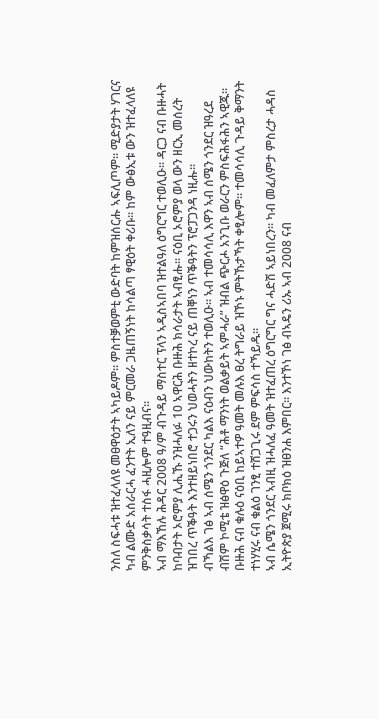ንስለ ስፍሓቱ ዝተፈላለዩ መፀዋዕታት ኣካይዶም፡፡ ምስተቓወምቲ ውድባት ከምዝሰርሑ ኣፍሊጦም፡፡ ሚድያታት ሃገርና ካብ ልሙድ አሰራርሓ ፈንተት ኢለን ናይ ምርመራ ጋዜጠኝነት ከሳልጣ ፃዊዕት ቀሪቡ፡፡ ከም ውፅኢቱ ውን ዝተፈላለዩ ምንቅስቃሳት ተስፋ ሓዚሎም ተዓዚብና፡፡
ኣብ ማእኸሉ ሕዳር 2008 ዓ/ም ብጉዳይ ማስተር ፕላን ኣዲስኣበባ ዝተልዓለ ዕግርግር ተወሊዑ፡፡ ዳርጋ ናብ ቡዙሓት ከባብታት ኦሮምያ ሊሒኹ ንዝሓለፉ 10 ኣዋርሕ ቡዙሕ ክሳራታት ኣብፂሑ፡፡ ናዕቢ ኦሮምያ ወላ ውን ዘርኢ መሰረት ዝገበረ ጥቕዓት እንተዘይነበሮ ተጋሩን ህወሓትን ዘተኮረ ናይ ጠቐነን ጥቕዓትን ፕሮፓጋንዳ ነዚሑ፡፡
ብኻልእ ገፅ ኣብ ሰሜን ጎንደር ካልእ ናዕብን ህውከትን ተወሊዑ፡፡ ኣብ ተመሳሳሊ እዋን ኣብ ሰሜን ጎንደር ዝዓረደ ብሽም ኮሚቴ ዝፅዋዕ ጉጅለ “ሕቶ ማንነት ወልቃይት ኣምሓራ” ዝብል ጭርሖ አንጊቡ ወራርን ምስፍሕፋሕን ኣዊጁ፡፡ ቡዙሕ ናብ ቁሉዕ ናዕቢ ከይኣተዎ ዓመት መሉእ ፀረ ትግራይ ዝኾኑ ምትኹታኻት ቀፂሎም፡፡ ተመሳሳሊ ጉዳይ ቅማንት ተነሃሂሩ ናብ ቁልዕ ገንፂ ተሸጋጊሩ ደም ምፍሳስ ተኻይዱ፡፡
ኣብ ሴሜን ጎንደር ኣብዚ ዝሓለፈ ዓመት ዝተፈጠረ ዕግርግር ግና ሓድሽ ኣይነበረን፡፡ ካብ መፈለምታ ምስረታ ሓዳስ ኢትዮጵያ ጀሚሩ ክቦክዕ ዝፀንሐ እምበር፡፡ እንተኾነ ገፅ ብኣዴን ሪኡ ኣብ 2008 ናብ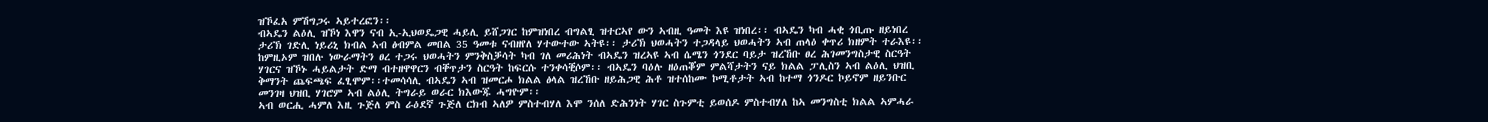ዝኾፈአ ምሽግጋሩ ኣይተረፎን፡፡
ብኣዴን ልዕሊ ዝኾነ እዋን ናብ ኢ-ኢህወዴጋዊ ሓይሊ ይሸጋገር ከምዝነበረ ብግልፂ ዝተርኣየ ውን ኣብዚ ዓመት እዩ ዝነበረ፡፡ ብኣዴን ካብ ሓቂ ጎቢጡ ዘይነበረ ታሪኽ ገድሊ ነይሪኒ ክብል ኣብ ፅብምል መበል 35 ዓመቱ ናብዘየለ ሃተውተው ኣትዩ፡፡ ታሪኽ ህወሓትን ተጋዳላይ ህወሓትን ኣብ ጠላዕ ቀጥሪ ክዘምት ተራእዩ፡፡
ከምዚኦም ዝበሉ ነውራማትን ፀረ ተጋሩ ህወሓትን ምንቅስቓሳት ካብ ገለ መሪሕነት ብኣዴን ዝረኣዩ ኣብ ሴሜን ጎንደር ባይታ ዝረኸቡ ፀረ ሕገመንግስታዊ ስርዓት ሃገርና ዝኾኑ ሓይልታት ድማ ብተዘዋዋርን ብቐጥታን ስርዓት ከፍርሱ ተንቀሳቒሶም፡፡ ብኣዴን ባዕሉ ዘዕጠቖም ምልሻታትን ናይ ክልል ፓሊስን ኣብ ልዕሊ ህዝቢ ቅማንት ጨፍጫፍ ፈፂሞም፡፡ተመሳሳሊ ብኣዴን ኣብ ዝመርሖ ክልል ፅላል ዝረኸቡ ዘይሕጋዊ ሕቶ ዝተሰከሙ ኮሚቶታት ኣብ ከተማ ጎንዶር ኮይኖም ዘይንቡር መንገዛ ህዝቢ ሃገሮም ኣብ ልዕሊ ትግራይ ወራር ክእውጁ ሓግዮም፡፡
ኣብ ወርሒ ሓምለ እዚ ጉጅለ ምስ ራዕደኛ ጉጅለ ርክብ ኣለዎ ምስተብሃለ እሞ ንሰለ ድሕንነት ሃገር ስጉምቲ ይወሰዶ ምስተብሃለ ከኣ መንግስቲ ክልል ኣምሓራ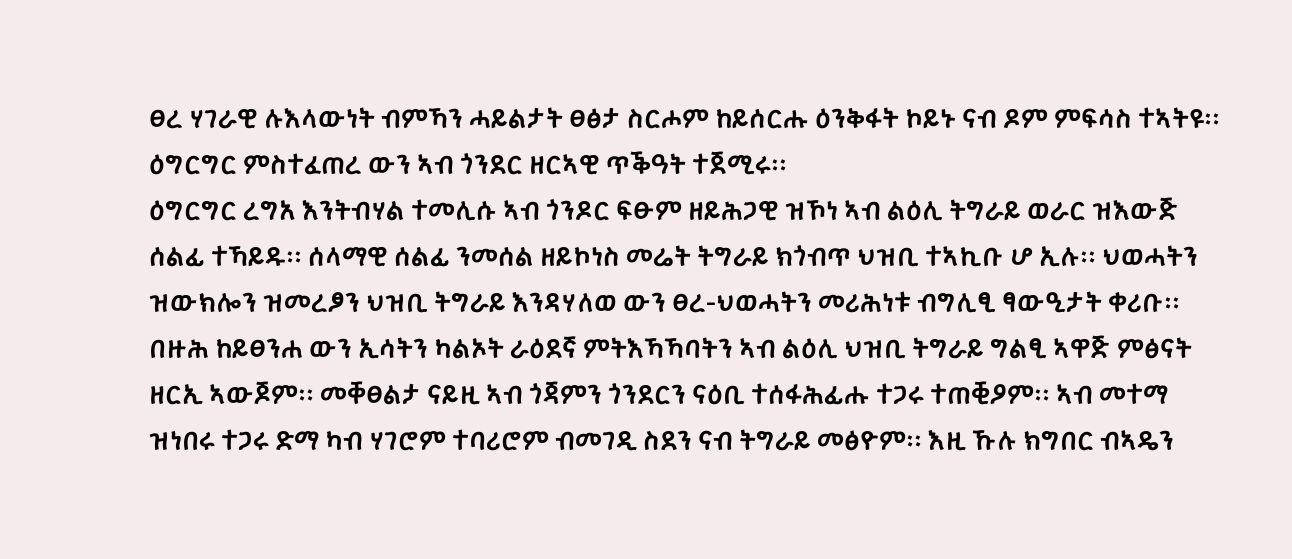ፀረ ሃገራዊ ሉእላውነት ብምኻን ሓይልታት ፀፅታ ስርሖም ከይሰርሑ ዕንቅፋት ኮይኑ ናብ ዶም ምፍሳስ ተኣትዩ፡፡ ዕግርግር ምስተፈጠረ ውን ኣብ ጎንደር ዘርኣዊ ጥቕዓት ተጀሚሩ፡፡
ዕግርግር ረግአ እንትብሃል ተመሊሱ ኣብ ጎንዶር ፍፁም ዘይሕጋዊ ዝኾነ ኣብ ልዕሊ ትግራይ ወራር ዝእውጅ ሰልፊ ተኻይዱ፡፡ ሰላማዊ ሰልፊ ንመሰል ዘይኮነስ መሬት ትግራይ ክጎብጥ ህዝቢ ተኣኪቡ ሆ ኢሉ፡፡ ህወሓትን ዝውክሎን ዝመረፆን ህዝቢ ትግራይ እንዳሃለወ ውን ፀረ-ህወሓትን መሪሕነቱ ብግሊፂ ፃውዒታት ቀሪቡ፡፡ በዙሕ ከይፀንሐ ውን ኢሳትን ካልኦት ራዕደኛ ምትእኻኻባትን ኣብ ልዕሊ ህዝቢ ትግራይ ግልፂ ኣዋጅ ምፅናት ዘርኢ ኣውጆም፡፡ መቐፀልታ ናይዚ ኣብ ጎጃምን ጎንደርን ናዕቢ ተሰፋሕፊሑ ተጋሩ ተጠቒዖም፡፡ ኣብ መተማ ዝነበሩ ተጋሩ ድማ ካብ ሃገሮም ተባሪሮም ብመገዲ ስደን ናብ ትግራይ መፅዮም፡፡ እዚ ኹሉ ክግበር ብኣዴን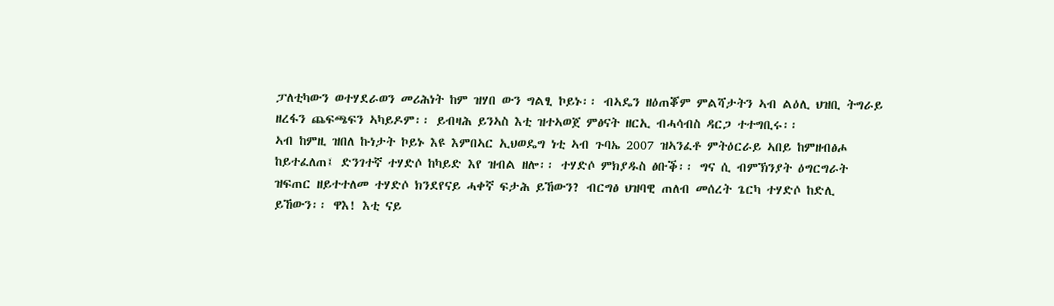ፓለቲካውን ወተሃደራወን መሪሕነት ከም ዝሃበ ውን ግልፂ ኮይኑ፡፡ ብኣዴን ዘዕጠቖም ምልሻታትን ኣብ ልዕሊ ህዝቢ ትግራይ ዘረፋን ጨፍጫፍን ኣካይዶም፡፡ ይብዛሕ ይንኣስ እቲ ዝተኣወጀ ምፅናት ዘርኢ ብሓሳብስ ዳርጋ ተተግቢሩ፡፡
ኣብ ከምዚ ዝበለ ኩነታት ኮይኑ እዩ እምበኣር ኢህወዴግ ነቲ ኣብ ጉባኤ 2007 ዝኣንፈቶ ምትዕርራይ ኣበይ ከምዘብፅሖ ከይተፈለጠ፤ ድንገተኛ ተሃድሶ ከካይድ እየ ዝብል ዘሎ፡፡ ተሃድሶ ምክያዱስ ፅቡቕ፡፡ ግና ሲ ብምኽንያት ዕግርግራት ዝፍጠር ዘይተተለመ ተሃድሶ ክንደየናይ ሓቀኛ ፍታሕ ይኸውን? ብርግፅ ህዝባዊ ጠለብ መሰረት ጌርካ ተሃድሶ ከድሊ ይኸውን፡፡ ዋእ! እቲ ናይ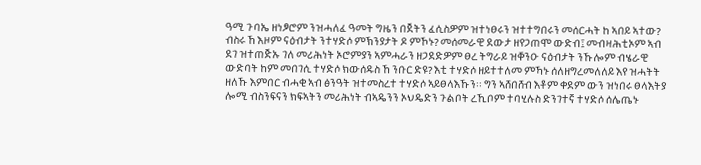ዓሚ ጉባኤ ዘነፆሮም ንዝሓለፈ ዓመት ግዜን በጀትን ፈሲስዎም ዝተነፀሩን ዝተተግበሩን መሰርሓት ከ ኣበይ ኣተው?
ብስሩ ኸ እዞም ናዕብታት ንተሃድሶ ምኽንያታት ዶ ምኾኑ? መሰመራዊ ደውታ ዘየጋጠሞ ውድብ፤ መብዛሕቲኦም ኣብ ደገ ዝተጠጅኡ ገለ መሪሕነት ኦሮምያን ኣምሓራን ዘጋደድዎም ፀረ ትግራይ ዝቐንዑ ናዕብታት ንኹሎም ብሄራዊ ውድባት ከም መበገሲ ተሃድሶ ክውሰዱስ ኸ ንቡር ድዩ? እቲ ተሃድሶ ዘይተተለመ ምኻኑ ሰለዘግረመለለይ እየ ዝሓትት ዘለኹ እምበር ብሓቂ ኣብ ፅንዓት ዝተመስረተ ተሃድሶ ኣይፀላእኹን፡፡ ግን ኣሸበሸብ እቶም ቀደም ውን ዝነበሩ ፀላእትያ ሎሚ ብስንፍናን ክፍኣትን መሪሕነት ብኣዴንን ኦህዴድን ጉልቦት ረኺቦም ተባሂሉስ ድንገተኛ ተሃድሶ ሰሌጤኑ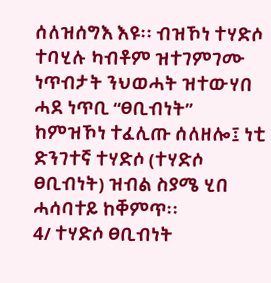ሰለዝሰግእ እዩ፡፡ ብዝኾነ ተሃድሶ ተባሂሉ ካብቶም ዝተገምገሙ ነጥብታት ንህወሓት ዝተውሃበ ሓደ ነጥቢ “ፀቢብነት” ከምዝኾነ ተፈሊጡ ሰለዘሎ፤ ነቲ ድንገተኛ ተሃድሶ (ተሃድሶ ፀቢብነት) ዝብል ስያሜ ሂበ ሓሳባተይ ከቐምጥ፡፡
4/ ተሃድሶ ፀቢብነት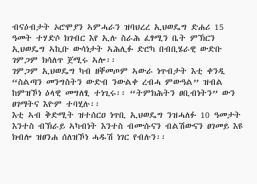ብናዕብታት ኦሮሞያን ኣምሓራን ዝባህረረ ኢህወዴግ ድሐሪ 15 ዓመት ተሃድሶ ክገብር እየ ኢሉ ስራሕ ፈፃሚን ቤት ምኽርን ኢህወዴግ ኣኪቡ ውሳነታት ኣሕሊፉ ድሮካ በብቢሄራዊ ውድቡ ገምጋም ክሳለጥ ጀሚሩ ኣሎ፡፡
ገምጋም ኢህወዴግ ካብ ዘቐመጦም ኣውራ ነጥብታት እቲ ቀንዲ “ስልጣን መንግስትን ውድብ ንውልቀ ረብሓ ምውዓል” ዝብል ከምዝኾነ ዕላዊ መግለፂ ተነጊሩ፡፡ “ትምክሕትን ፀቢብነትን” ውን ፀገማትና እዮም ተባሂሉ፡፡
እቲ ኣብ ቅድሚት ዝተሰርዐ ነጥቢ ኢህወዴግ ንዝሓለፉ 10 ዓመታት እንተስ ብኽራይ ኣካብነት እንተስ ብሙሱናን ብልሽውናን ፀገመይ እዩ ክብሎ ዝፀንሐ ሰለዝኾነ ሓዱሽ ነገር የብሉን፡፡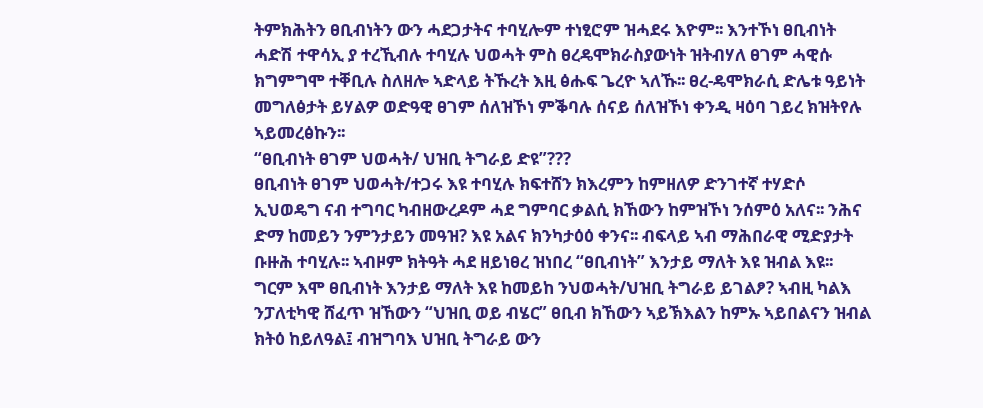ትምክሕትን ፀቢብነትን ውን ሓደጋታትና ተባሂሎም ተነፂሮም ዝሓደሩ እዮም፡፡ እንተኾነ ፀቢብነት ሓድሽ ተዋሳኢ ያ ተረኺብሉ ተባሂሉ ህወሓት ምስ ፀረዴሞክራስያውነት ዝትብሃለ ፀገም ሓዊሱ ክግምግሞ ተቐቢሉ ስለዘሎ ኣድላይ ትኹረት እዚ ፅሑፍ ጌረዮ ኣለኹ፡፡ ፀረ-ዴሞክራሲ ድሌቱ ዓይነት መግለፅታት ይሃልዎ ወድዓዊ ፀገም ሰለዝኾነ ምቕባሉ ሰናይ ሰለዝኾነ ቀንዲ ዛዕባ ገይረ ክዝትየሉ ኣይመረፅኩን፡፡
“ፀቢብነት ፀገም ህወሓት/ ህዝቢ ትግራይ ድዩ”???
ፀቢብነት ፀገም ህወሓት/ተጋሩ እዩ ተባሂሉ ክፍተሸን ክእረምን ከምዘለዎ ድንገተኛ ተሃድሶ ኢህወዴግ ናብ ተግባር ካብዘውረዶም ሓደ ግምባር ቃልሲ ክኸውን ከምዝኾነ ንሰምዕ አለና፡፡ ንሕና ድማ ከመይን ንምንታይን መዓዝ? እዩ አልና ክንካታዕዕ ቀንና፡፡ ብፍላይ ኣብ ማሕበራዊ ሚድያታት ቡዙሕ ተባሂሉ፡፡ ኣብዞም ክትዓት ሓደ ዘይነፀረ ዝነበረ “ፀቢብነት” እንታይ ማለት እዩ ዝብል እዩ፡፡
ግርም እሞ ፀቢብነት እንታይ ማለት እዩ ከመይከ ንህወሓት/ህዝቢ ትግራይ ይገልፆ? ኣብዚ ካልእ ንፓለቲካዊ ሸፈጥ ዝኸውን “ህዝቢ ወይ ብሄር” ፀቢብ ክኸውን ኣይኽእልን ከምኡ ኣይበልናን ዝብል ክትዕ ከይለዓል፤ ብዝግባእ ህዝቢ ትግራይ ውን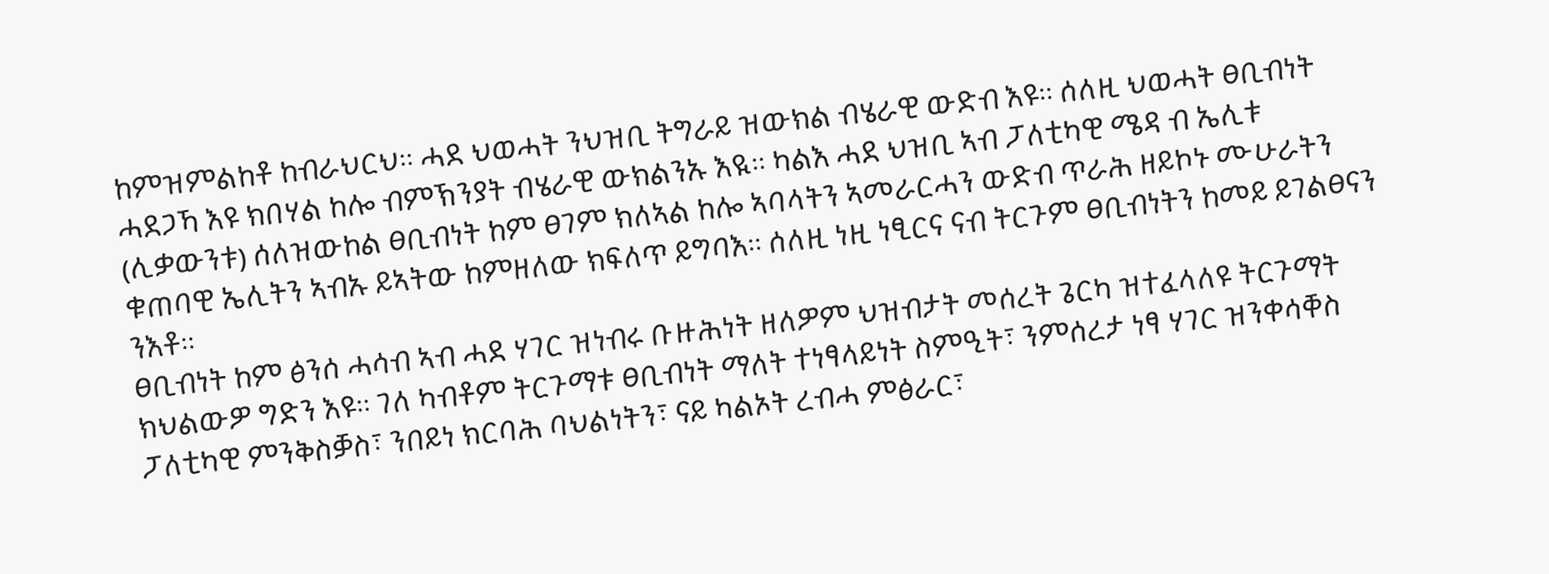ከምዝምልከቶ ከብራህርህ፡፡ ሓደ ህወሓት ንህዝቢ ትግራይ ዝውክል ብሄራዊ ውድብ እዩ፡፡ ሰለዚ ህወሓት ፀቢብነት ሓደጋኻ እዩ ክበሃል ከሎ ብምኽንያት ብሄራዊ ውክልንኡ እዪ፡፡ ካልእ ሓደ ህዝቢ ኣብ ፓለቲካዊ ሜዳ ብ ኤሊቱ (ሊቃውንቱ) ሰለዝውከል ፀቢብነት ከም ፀገም ክለኣል ከሎ ኣባላትን ኣመራርሓን ውድብ ጥራሕ ዘይኮኑ ሙሁራትን ቁጠባዊ ኤሊትን ኣብኡ ይኣትው ከምዘለው ክፍለጥ ይግባእ፡፡ ሰለዚ ነዚ ነፂርና ናብ ትርጉም ፀቢብነትን ከመይ ይገልፀናን ንእቶ፡፡
ፀቢብነት ከም ፅንሰ ሓሳብ ኣብ ሓደ ሃገር ዝነብሩ ቡዙሕነት ዘለዎም ህዝብታት መሰረት ጌርካ ዝተፈላለዩ ትርጉማት ክህልውዎ ግድን እዩ፡፡ ገለ ካብቶም ትርጉማቱ ፀቢብነት ማለት ተነፃላይነት ስምዒት፣ ንምሰረታ ነፃ ሃገር ዝንቀሳቐስ ፓለቲካዊ ምንቅስቓስ፣ ንበይነ ክርባሕ ባህልነትን፣ ናይ ካልኦት ረብሓ ምፅራር፣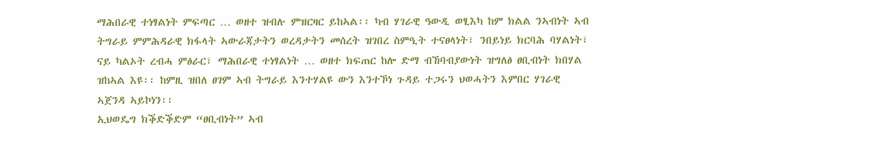ማሕበራዊ ተነፃልነት ምፍጣር … ወዘተ ዝብሉ ምዝርዛር ይከኣል፡፡ ካብ ሃገራዊ ዓውዲ ወፂእካ ከም ክልል ንኣብነት ኣብ ትግራይ ምምሕዳራዊ ክፋላት ኣውራጃታትን ወረዳታትን መሰረት ዝገበረ ስምዒት ተናፀላነት፣ ንበይነይ ክርባሕ ባሃልነት፣ ናይ ካልኦት ረብሓ ምፅራር፣ ማሕበራዊ ተነፃልነት … ወዘተ ክፍጠር ከሎ ድማ ብኸባብያውነት ዝግለፅ ፀቢብነት ክበሃል ዝከኣል እዩ፡፡ ከምዚ ዝበለ ፀገም ኣብ ትግራይ እንተሃልዩ ውን እንተኾነ ጉዳይ ተጋሩን ህወሓትን እምበር ሃገራዊ ኣጀንዳ ኣይኮነን፡፡
ኢህወዴግ ክቕድቕድም “ፀቢብነት” ኣብ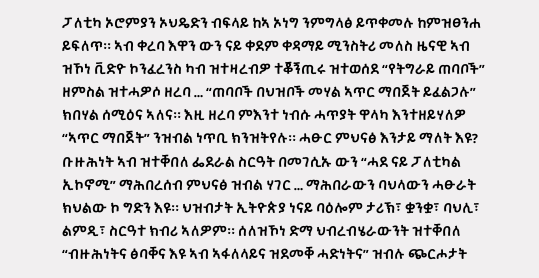ፓለቲካ ኦሮምያን ኦህዴድን ብፍላይ ከኣ ኦነግ ንምግላፅ ይጥቀመሉ ከምዝፀንሐ ይፍለጥ፡፡ ኣብ ቀረባ እዋን ውን ናይ ቀደም ቀዳማይ ሚንስትሪ መለስ ዜናዊ ኣብ ዝኾነ ቪድዮ ኮንፈረንስ ካብ ዝተዛረብዎ ተቖኝጢሩ ዝተወሰደ “የትግራይ ጠባቦች” ዘምስል ዝተሓዎሶ ዘረባ … “ጠባቦች በህዝቦች መሃል ኣጥር ማበጀት ይፈልጋሉ” ክበሃል ሰሚዕና ኣለና፡፡ እዚ ዘረባ ምእንተ ነብሱ ሓጥያት ዋላካ እንተዘይሃለዎ “ኣጥር ማበጀት” ንዝብል ነጥቢ ክንዝትየሉ፡፡ ሓፁር ምህናፅ እንታይ ማለት እዩ?
ቡዙሕነት ኣብ ዝተቐበለ ፌደራል ስርዓት በመገሲኡ ውን “ሓደ ናይ ፓለቲካል ኢኮኖሚ” ማሕበረሰብ ምህናፅ ዝብል ሃገር … ማሕበራውን ባህላውን ሓፁራት ክህልው ኮ ግድን እዩ፡፡ ህዝብታት ኢትዮጵያ ነናይ ባዕሎም ታሪኽ፣ ቋንቋ፣ ባህሊ፣ ልምዲ፣ ስርዓተ ክብሪ ኣለዎም፡፡ ሰለዝኾነ ድማ ህብረብሄራውንት ዝተቐበለ “ብዙሕነትና ፅባቐና እዩ ኣብ ኣፋለላይና ዝደመቐ ሓድነትና” ዝብሉ ጭርሖታት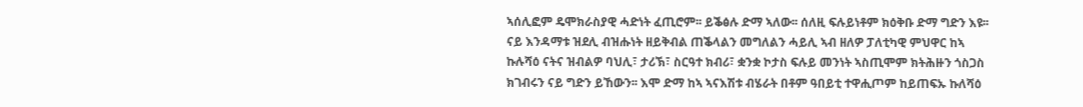ኣሰሊፎም ዴሞክራስያዊ ሓድነት ፈጢሮም፡፡ ይቕፅሉ ድማ ኣለው፡፡ ሰለዚ ፍሉይነቶም ክዕቅቡ ድማ ግድን እዩ፡፡ ናይ እንዳማቱ ዝደሊ ብዝሑነት ዘይቅብል ጠቕላልን መግለልን ሓይሊ ኣብ ዘለዎ ፓለቲካዊ ምህዋር ከኣ ኩሉሻዕ ናትና ዝብልዎ ባህሊ፣ ታሪኽ፣ ስርዓተ ክብሪ፣ ቋንቋ ኮታስ ፍሉይ መንነት ኣስጢሞም ክትሕዙን ጎስጋስ ክገብሩን ናይ ግድን ይኸውን፡፡ እሞ ድማ ከኣ ኣናእሽቱ ብሄራት በቶም ዓበይቲ ተዋሒጦም ከይጠፍኡ ኩለሻዕ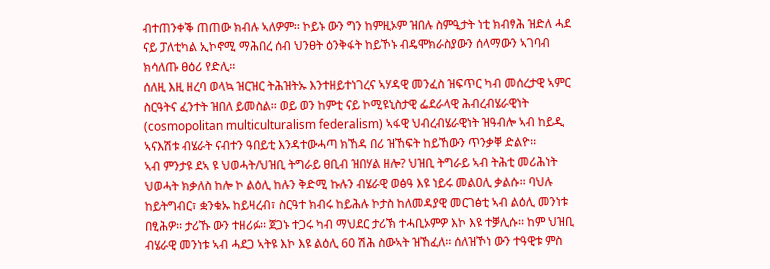ብተጠንቀቕ ጠጠው ክብሉ ኣለዎም፡፡ ኮይኑ ውን ግን ከምዚኦም ዝበሉ ስምዒታት ነቲ ክብፃሕ ዝድለ ሓደ ናይ ፓለቲካል ኢኮኖሚ ማሕበረ ሰብ ህንፀት ዕንቅፋት ከይኾኑ ብዴሞክራስያውን ሰላማውን ኣገባብ ክሳለጡ ፀዕሪ የድሊ፡፡
ሰለዚ እዚ ዘረባ ወላኳ ዝርዝር ትሕዝትኡ እንተዘይተነገረና ኣሃዳዊ መንፈስ ዝፍጥር ካብ መሰረታዊ ኣምር ስርዓትና ፈንተት ዝበለ ይመስል፡፡ ወይ ወን ከምቲ ናይ ኮሚዩኒስታዊ ፌደራላዊ ሕብረብሄራዊነት (cosmopolitan multiculturalism federalism) ኣፋዊ ህብረብሄራዊነት ዝዓብሎ ኣብ ከይዲ ኣናእሽቱ ብሄራት ናብተን ዓበይቲ እንዳተውሓጣ ክኸዳ በሪ ዝኸፍት ከይኸውን ጥንቃቐ ድልዮ፡፡
ኣብ ምንታዩ ደኣ ዩ ህወሓት/ህዝቢ ትግራይ ፀቢብ ዝበሃል ዘሎ? ህዝቢ ትግራይ ኣብ ትሕቲ መሪሕነት ህወሓት ክቃለስ ከሎ ኮ ልዕሊ ከሉን ቅድሚ ኩሉን ብሄራዊ ወፅዓ እዩ ነይሩ መልዐሊ ቃልሱ፡፡ ባህሉ ከይትግብር፣ ቋንቁኡ ከይዛረብ፣ ስርዓተ ክብሩ ከይሕሉ ኮታስ ከለመዳያዊ መርገፅቲ ኣብ ልዕሊ መንነቱ በፂሕዎ፡፡ ታሪኹ ውን ተዘሪፉ፡፡ ጀጋኑ ተጋሩ ካብ ማህደር ታሪኽ ተሓቢኦምዎ እኮ እዩ ተቓሊሱ፡፡ ከም ህዝቢ ብሄራዊ መንነቱ ኣብ ሓደጋ ኣትዩ እኮ እዩ ልዕሊ 60 ሽሕ ስውኣት ዝኸፈለ፡፡ ሰለዝኾነ ውን ተዓዊቱ ምስ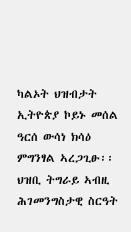ካልኦት ህዝብታት ኢትዮጵያ ኮይኑ መሰል ዓርሰ ውሳነ ክሳዕ ምግንፃል ኣረጋጊፁ፡፡ ህዝቢ ትግራይ ኣብዚ ሕገመንግስታዊ ስርዓት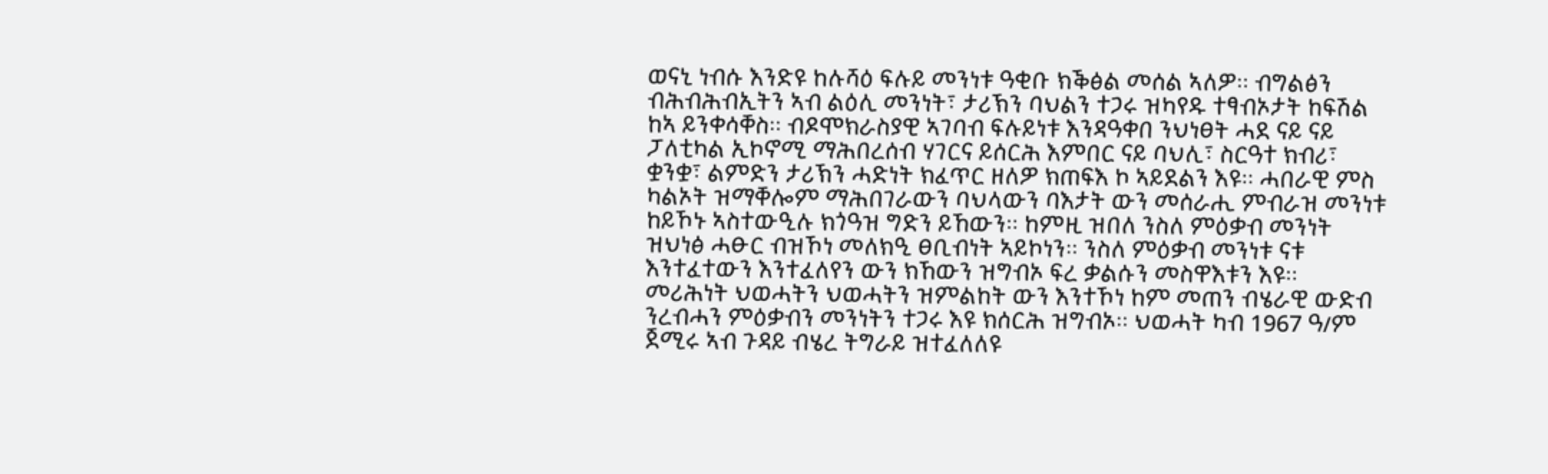ወናኒ ነብሱ እንድዩ ከሉሻዕ ፍሉይ መንነቱ ዓቂቡ ክቕፅል መሰል ኣለዎ፡፡ ብግልፅን ብሕብሕብኢትን ኣብ ልዕሊ መንነት፣ ታሪኽን ባህልን ተጋሩ ዝካየዱ ተፃብኦታት ከፍሽል ከኣ ይንቀሳቐስ፡፡ ብዶሞክራስያዊ ኣገባብ ፍሉይነቱ እንዳዓቀበ ንህነፀት ሓደ ናይ ናይ ፓለቲካል ኢኮኖሚ ማሕበረሰብ ሃገርና ይሰርሕ እምበር ናይ ባህሊ፣ ስርዓተ ክብሪ፣ ቋንቋ፣ ልምድን ታሪኽን ሓድነት ክፈጥር ዘለዎ ክጠፍእ ኮ ኣይደልን እዩ፡፡ ሓበራዊ ምስ ካልኦት ዝማቐሎም ማሕበገራውን ባህላውን ባእታት ውን መሰራሒ ምብራዝ መንነቱ ከይኾኑ ኣስተውዒሉ ክጎዓዝ ግድን ይኸውን፡፡ ከምዚ ዝበለ ንስለ ምዕቃብ መንነት ዝህነፅ ሓፁር ብዝኾነ መለክዒ ፀቢብነት ኣይኮነን፡፡ ንስለ ምዕቃብ መንነቱ ናቱ እንተፈተውን እንተፈለየን ውን ክኸውን ዝግብኦ ፍረ ቃልሱን መስዋእቱን እዩ፡፡
መሪሕነት ህወሓትን ህወሓትን ዝምልከት ውን እንተኾነ ከም መጠን ብሄራዊ ውድብ ንረብሓን ምዕቃብን መንነትን ተጋሩ እዩ ክሰርሕ ዝግብኦ፡፡ ህወሓት ካብ 1967 ዓ/ም ጀሚሩ ኣብ ጉዳይ ብሄረ ትግራይ ዝተፈለለዩ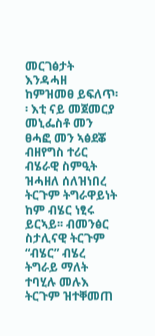መርገፅታት እንዳሓዘ ከምዝመፀ ይፍለጥ፡፡ እቲ ናይ መጀመርያ መኒፌስቶ መን ፀሓፎ መን ኣፅደቖ ብዘየግስ ተሪር ብሄራዊ ስምዒት ዝሓዘለ ሰለዝነበረ ትርጉም ትግራዋይነት ከም ብሄር ነፂሩ ይርኣይ፡፡ ብመንፅር ስታሊናዊ ትርጉም “ብሄር” ብሄረ ትግራይ ማለት ተባሂሉ መሉእ ትርጉም ዝተቐመጠ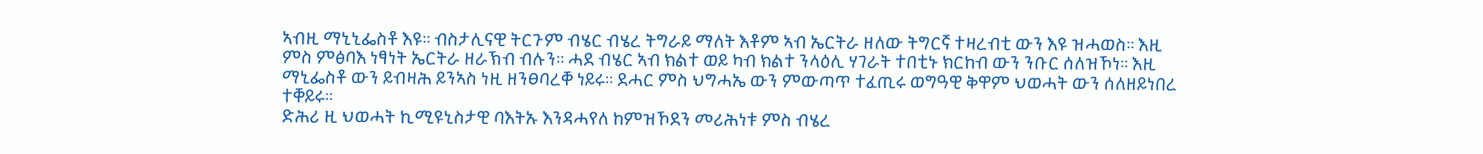ኣብዚ ማኒኒፌስቶ እዩ፡፡ ብስታሊናዊ ትርጉም ብሄር ብሄረ ትግራይ ማለት እቶም ኣብ ኤርትራ ዘለው ትግርኛ ተዛረብቲ ውን እዩ ዝሓወስ፡፡ እዚ ምስ ምፅባእ ነፃነት ኤርትራ ዘራኽብ ብሉን፡፡ ሓደ ብሄር ኣብ ክልተ ወይ ካብ ክልተ ንላዕሊ ሃገራት ተበቲኑ ክርከብ ውን ንቡር ሰለዝኾነ፡፡ እዚ ማኒፌስቶ ውን ይብዛሕ ይንኣስ ነዚ ዘንፀባረቐ ነይሩ፡፡ ደሓር ምስ ህግሓኤ ውን ምውጣጥ ተፈጢሩ ወግዓዊ ቅዋም ህወሓት ውን ሰለዘይነበረ ተቐይሩ፡፡
ድሕሪ ዚ ህወሓት ኪሚዩኒስታዊ ባእትኡ እንዳሓየለ ከምዝኾደን መሪሕነቱ ምስ ብሄረ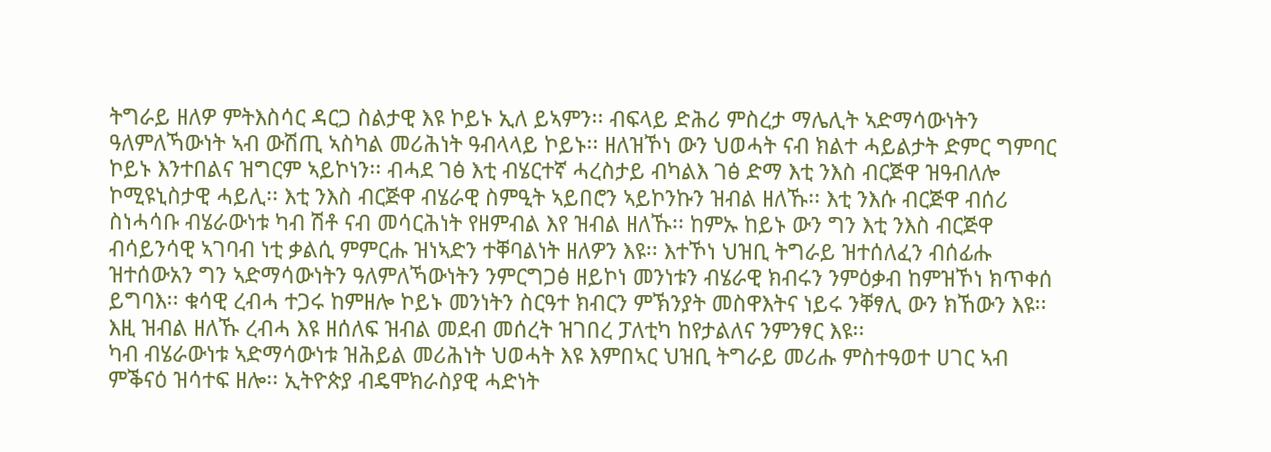ትግራይ ዘለዎ ምትእስሳር ዳርጋ ስልታዊ እዩ ኮይኑ ኢለ ይኣምን፡፡ ብፍላይ ድሕሪ ምስረታ ማሌሊት ኣድማሳውነትን ዓለምለኻውነት ኣብ ውሽጢ ኣስካል መሪሕነት ዓብላላይ ኮይኑ፡፡ ዘለዝኾነ ውን ህወሓት ናብ ክልተ ሓይልታት ድምር ግምባር ኮይኑ እንተበልና ዝግርም ኣይኮነን፡፡ ብሓደ ገፅ እቲ ብሄርተኛ ሓረስታይ ብካልእ ገፅ ድማ እቲ ንእስ ብርጅዋ ዝዓብለሎ ኮሚዩኒስታዊ ሓይሊ፡፡ እቲ ንእስ ብርጅዋ ብሄራዊ ስምዒት ኣይበሮን ኣይኮንኩን ዝብል ዘለኹ፡፡ እቲ ንእሱ ብርጅዋ ብሰሪ ስነሓሳቡ ብሄራውነቱ ካብ ሽቶ ናብ መሳርሕነት የዘምብል እየ ዝብል ዘለኹ፡፡ ከምኡ ከይኑ ውን ግን እቲ ንእስ ብርጅዋ ብሳይንሳዊ ኣገባብ ነቲ ቃልሲ ምምርሑ ዝነኣድን ተቐባልነት ዘለዎን እዩ፡፡ እተኾነ ህዝቢ ትግራይ ዝተሰለፈን ብሰፊሑ ዝተሰውአን ግን ኣድማሳውነትን ዓለምለኻውነትን ንምርግጋፅ ዘይኮነ መንነቱን ብሄራዊ ክብሩን ንምዕቃብ ከምዝኾነ ክጥቀሰ ይግባእ፡፡ ቁሳዊ ረብሓ ተጋሩ ከምዘሎ ኮይኑ መንነትን ስርዓተ ክብርን ምኽንያት መስዋእትና ነይሩ ንቐፃሊ ውን ክኸውን እዩ፡፡ እዚ ዝብል ዘለኹ ረብሓ እዩ ዘሰለፍ ዝብል መደብ መሰረት ዝገበረ ፓለቲካ ከየታልለና ንምንፃር እዩ፡፡
ካብ ብሄራውነቱ ኣድማሳውነቱ ዝሕይል መሪሕነት ህወሓት እዩ እምበኣር ህዝቢ ትግራይ መሪሑ ምስተዓወተ ሀገር ኣብ ምቕናዕ ዝሳተፍ ዘሎ፡፡ ኢትዮጵያ ብዴሞክራስያዊ ሓድነት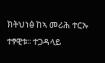ክትህነፅ ከኣ መሪሕ ተርኡ ተፃዊቱ፡፡ ተጋዳላይ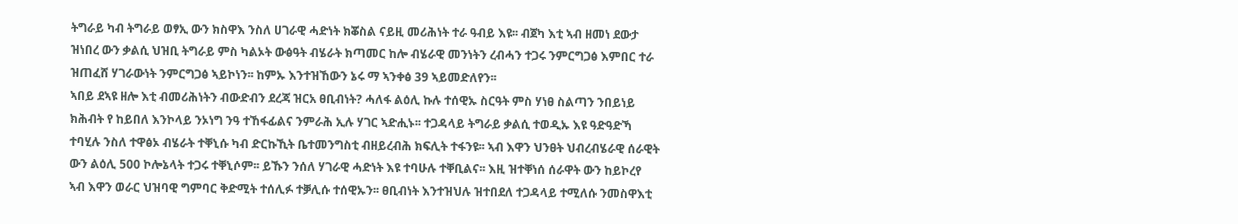ትግራይ ካብ ትግራይ ወፃኢ ውን ክስዋእ ንስለ ሀገራዊ ሓድነት ክቖስል ናይዚ መሪሕነት ተራ ዓብይ እዩ፡፡ ብጀካ እቲ ኣብ ዘመነ ደውታ ዝነበረ ውን ቃልሲ ህዝቢ ትግራይ ምስ ካልኦት ውፅዓት ብሄራት ክጣመር ከሎ ብሄራዊ መንነትን ረብሓን ተጋሩ ንምርግጋፅ እምበር ተራ ዝጠፈሸ ሃገራውነት ንምርግጋፅ ኣይኮነን፡፡ ከምኡ እንተዝኸውን ኔሩ ማ ኣንቀፅ 39 ኣይመድለየን፡፡
ኣበይ ደኣዩ ዘሎ እቲ ብመሪሕነትን ብውድብን ደረጃ ዝርአ ፀቢብነት? ሓለፋ ልዕሊ ኩሉ ተሰዊኡ ስርዓት ምስ ሃነፀ ስልጣን ንበይነይ ክሕብት የ ከይበለ እንኮላይ ንኦነግ ንዓ ተኸፋፊልና ንምራሕ ኢሉ ሃገር ኣድሒኑ፡፡ ተጋዳላይ ትግራይ ቃልሲ ተወዲኡ እዩ ዓድዓድኻ ተባሂሉ ንስለ ተዋፅኦ ብሄራት ተቐኒሱ ካብ ድርኩኺት ቤተመንግስቲ ብዘይረብሕ ክፍሊት ተፋንዩ፡፡ ኣብ እዋን ህንፀት ህብረብሄራዊ ሰራዊት ውን ልዕሊ 500 ኮሎኔላት ተጋሩ ተቐኒሶም፡፡ ይኹን ንሰለ ሃገራዊ ሓድነት እዩ ተባሁሉ ተቐቢልና፡፡ እዚ ዝተቐነሰ ሰራዋት ውን ከይኮረየ ኣብ እዋን ወራር ህዝባዊ ግምባር ቅድሚት ተሰሊፉ ተቓሊሱ ተሰዊኡን፡፡ ፀቢብነት እንተዝህሉ ዝተበደለ ተጋዳላይ ተሚለሱ ንመስዋእቲ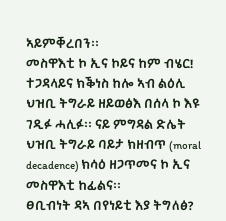ኣይምቐረበን፡፡
መስዋእቲ ኮ ኢና ኮይና ከም ብሄር! ተጋዳላይና ክቕነስ ከሎ ኣብ ልዕሊ ህዝቢ ትግራይ ዘይወፅእ በሰላ ኮ እዩ ገዲፉ ሓሊፉ፡፡ ናይ ምግዳል ድሌት ህዝቢ ትግራይ ባይታ ክዘብጥ (moral decadence) ክሳዕ ዘጋጥመና ኮ ኢና መስዋእቲ ከፊልና፡፡
ፀቢብነት ዳኣ በየነይቲ እያ ትግለፅ?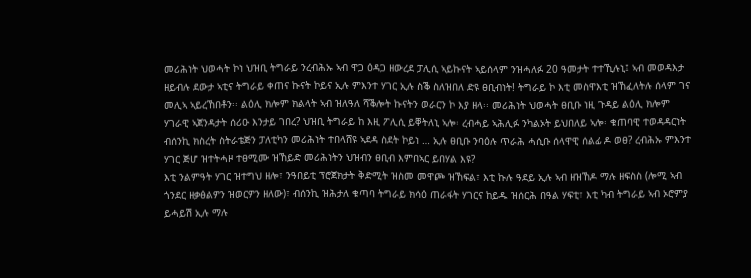መሪሕነት ህወሓት ኮነ ህዝቢ ትግራይ ንረብሕኡ ኣብ ዋጋ ዕዳጋ ዘውረደ ፓሊሲ ኣይኩናት ኣይሰላም ንዝሓለፉ 20 ዓመታት ተተኺሉኒ፤ ኣብ መወዳእታ ዘይብሉ ደውታ ኣቲና ትግራይ ቀጠና ኩናት ኮይና ኢሉ ምእንተ ሃገር ኢሉ ስቕ ስለዝበለ ድዩ ፀቢብነት! ትግራይ ኮ እቲ መስዋእቲ ዝኸፈለትሉ ሰላም ገና መሊኣ ኣይረኸበቶን፡፡ ልዕሊ ክሎም ክልላት ኣብ ዝለዓለ ሻቕሎት ኩናትን ወራርን ኮ እያ ዘላ፡፡ መሪሕነት ህወሓት ፀቢቡ ነዚ ጉዳይ ልዕሊ ክሎም ሃገራዊ ኣጀንዳታት ሰሪዑ እንታይ ገበረ? ህዝቢ ትግራይ ከ እዚ ፖሊሲ ይቐትለኒ ኣሎ፡ ረብሓይ ኣሕሊፉ ንካልኦት ይህበለይ ኣሎ፡ ቁጠባዊ ተወዳዳርነት ብሰንኪ ክስረት ስትራቴጅን ፓለቲካን መሪሕነት ተበላሸዩ ኣደዳ ስደት ኮይነ … ኢሉ ፀቢቡ ንባዕሉ ጥራሕ ሓሲቡ ሰላዋዊ ሰልፊ ዶ ወፀ? ረብሕኡ ምእንተ ሃገር ጅሆ ዝተትሓዞ ተፀሚሙ ዝኸይድ መሪሕነትን ህዝብን ፀቢብ እምበኣር ይበሃል እዩ?
እቲ ንልምዓት ሃገር ዝተግህ ዘሎ፣ ንዓበይቲ ፕሮጀክታት ቅድሚት ዝስመ መዋጮ ዝኸፍል፣ እቲ ኩሉ ዓደይ ኢሉ ኣብ ዘዝኸዶ ማሉ ዘፍስስ (ሎሚ ኣብ ጎንደር ዘቃፅልዎን ዝወርዎን ዘለው)፣ ብሰንኪ ዝሕታለ ቁጣባ ትግራይ ክሳዕ ጠራፋት ሃገርና ከይዱ ዝሰርሕ በዓል ሃፍቲ፣ እቲ ካብ ትግራይ ኣብ ኦሮምያ ይሓይሽ ኢሉ ማሉ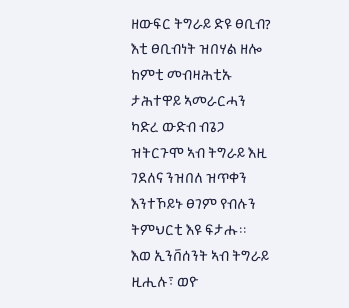ዘውፍር ትግራይ ድዩ ፀቢብ?
እቲ ፀቢብነት ዝበሃል ዘሎ ከምቲ መብዛሕቲኡ ታሕተዋይ ኣመራርሓን ካድረ ውድብ ብጌጋ ዝትርጉሞ ኣብ ትግራይ እዚ ገደለና ንዝበለ ዝጥቀን እንተኾይኑ ፀገም የብሉን ትምህርቲ እዩ ፍታሑ፡፡
እወ ኢንቨሰንት ኣብ ትግራይ ዚሒሉ፣ ወዮ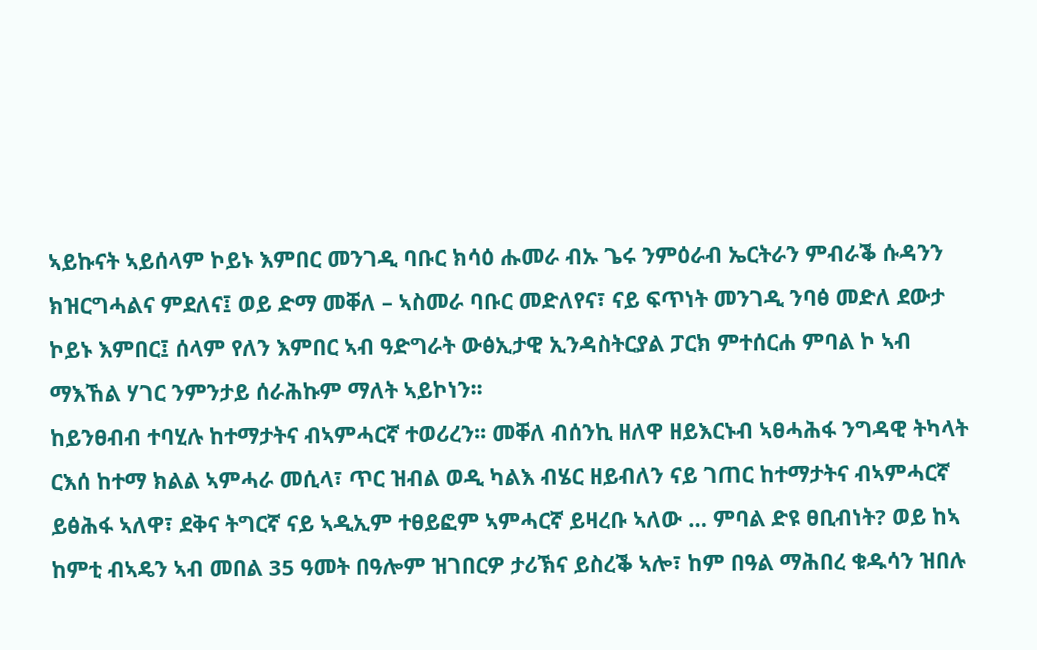ኣይኩናት ኣይሰላም ኮይኑ እምበር መንገዲ ባቡር ክሳዕ ሑመራ ብኡ ጌሩ ንምዕራብ ኤርትራን ምብራቕ ሱዳንን ክዝርግሓልና ምደለና፤ ወይ ድማ መቐለ – ኣስመራ ባቡር መድለየና፣ ናይ ፍጥነት መንገዲ ንባፅ መድለ ደውታ ኮይኑ እምበር፤ ሰላም የለን እምበር ኣብ ዓድግራት ውፅኢታዊ ኢንዳስትርያል ፓርክ ምተሰርሐ ምባል ኮ ኣብ ማእኸል ሃገር ንምንታይ ሰራሕኩም ማለት ኣይኮነን፡፡
ከይንፀብብ ተባሂሉ ከተማታትና ብኣምሓርኛ ተወሪረን፡፡ መቐለ ብሰንኪ ዘለዋ ዘይእርኑብ ኣፀሓሕፋ ንግዳዊ ትካላት ርእሰ ከተማ ክልል ኣምሓራ መሲላ፣ ጥር ዝብል ወዲ ካልእ ብሄር ዘይብለን ናይ ገጠር ከተማታትና ብኣምሓርኛ ይፅሕፋ ኣለዋ፣ ደቅና ትግርኛ ናይ ኣዲኢም ተፀይፎም ኣምሓርኛ ይዛረቡ ኣለው … ምባል ድዩ ፀቢብነት? ወይ ከኣ ከምቲ ብኣዴን ኣብ መበል 35 ዓመት በዓሎም ዝገበርዎ ታሪኽና ይስረቕ ኣሎ፣ ከም በዓል ማሕበረ ቁዱሳን ዝበሉ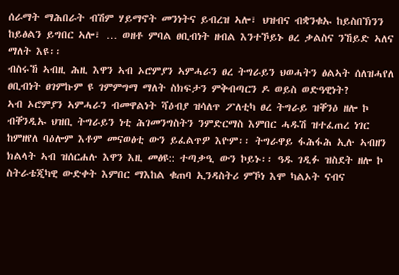ሰራማት ማሕበራት ብሽም ሃይማኖት መንነትና ይብረዝ ኣሎ፣ ህዝብና ብቋንቁኡ ከይስበኽንን ከይፅልን ይግበር ኣሎ፣ … ወዘቶ ምባል ፀቢብነት ዘብል እንተኾይኑ ፀረ ቃልስና ንኸይድ ኣለና ማለት እዩ፡፡
ብስሩኸ ኣብዚ ሕዚ እዋን ኣብ ኦሮምያን ኣምሓራን ፀረ ትግራይን ህወሓትን ፅልኣት ሰለዝሓየለ ፀቢብነት ፀገምኩም ዩ ገምምግማ ማለት ስክፍታን ምቅብጣርን ዶ ወይስ ወድዓዊነት?
ኣብ ኦሮምያን ኣምሓራን ብመዋልነት ሻዕብያ ዝሳለጥ ፖለቲካ ፀረ ትግራይ ዝቐንዕ ዘሎ ኮ ብቐንዲኡ ህዝቢ ትግራይን ነቲ ሕገመንግስትን ንምድርማስ እምበር ሓዱሽ ዝተፈጠረ ነገር ከምዘየለ ባዕሎም እቶም መናወፅቲ ውን ይፈልጥዎ እዮም፡፡ ትግራዋይ ፋሕፋሕ ኢሉ ኣብዘን ክልላት ኣብ ዝሰርሐሉ እዋን እዚ መፅዩ:: ተጣቃዒ ውን ኮይኑ፡፡ ዓዱ ገዲፉ ዝስደት ዘሎ ኮ ስትራቴጂካዊ ውድቀት እምበር ማእከል ቁጠባ ኢንዳስትሪ ምኾነ እሞ ካልኦት ናብና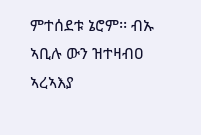ምተሰደቱ ኔሮም፡፡ ብኡ ኣቢሉ ውን ዝተዛብዐ ኣረኣእያ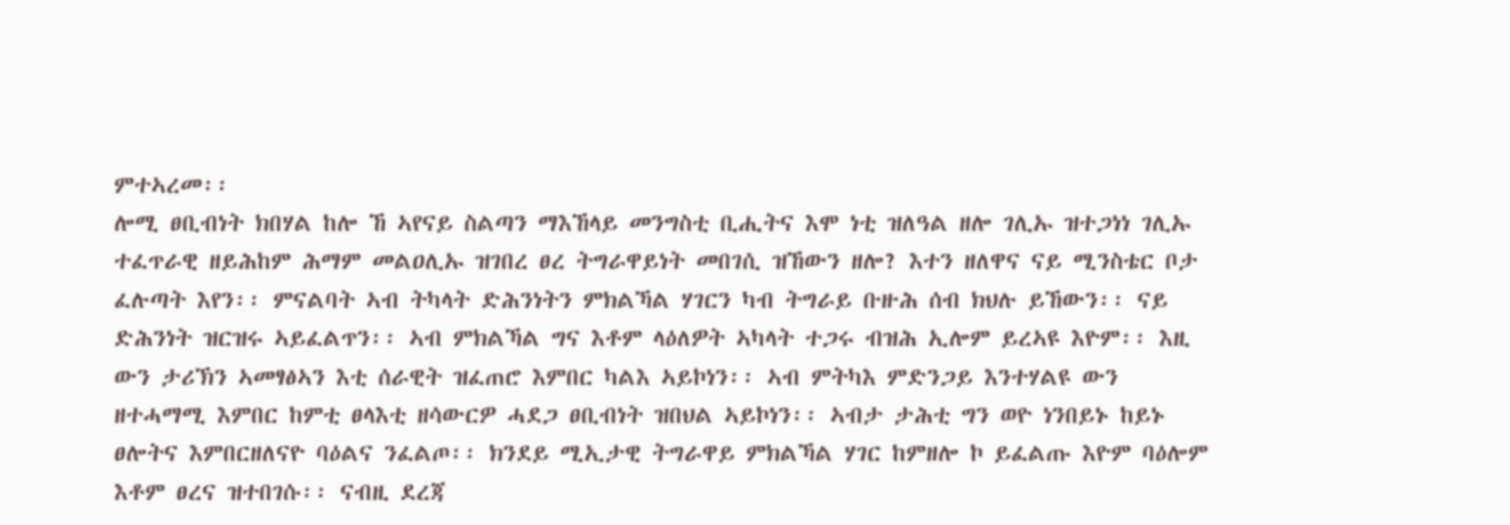ምተኣረመ፡፡
ሎሚ ፀቢብነት ክበሃል ከሎ ኸ ኣየናይ ስልጣን ማእኸላይ መንግስቲ ቢሒትና እሞ ነቲ ዝለዓል ዘሎ ገሊኡ ዝተጋነነ ገሊኡ ተፈጥራዊ ዘይሕከም ሕማም መልዐሊኡ ዝገበረ ፀረ ትግራዋይነት መበገሲ ዝኸውን ዘሎ? እተን ዘለዋና ናይ ሚንስቴር ቦታ ፈሉጣት እየን፡፡ ምናልባት ኣብ ትካላት ድሕንነትን ምክልኻል ሃገርን ካብ ትግራይ ቡዙሕ ሰብ ክህሉ ይኸውን፡፡ ናይ ድሕንነት ዝርዝሩ ኣይፈልጥን፡፡ ኣብ ምክልኻል ግና እቶም ላዕለዎት ኣካላት ተጋሩ ብዝሕ ኢሎም ይረኣዩ እዮም፡፡ እዚ ውን ታሪኽን ኣመፃፅኣን እቲ ሰራዊት ዝፈጠሮ እምበር ካልእ ኣይኮነን፡፡ ኣብ ምትካእ ምድንጋይ እንተሃልዩ ውን ዘተሓማሚ እምበር ከምቲ ፀላእቲ ዘሳውርዎ ሓደጋ ፀቢብነት ዝበህል ኣይኮነን፡፡ ኣብታ ታሕቲ ግን ወዮ ነንበይኑ ከይኑ ፀሎትና እምበርዘለናዮ ባዕልና ንፈልጦ፡፡ ክንደይ ሚኢታዊ ትግራዋይ ምክልኻል ሃገር ከምዘሎ ኮ ይፈልጡ እዮም ባዕሎም እቶም ፀረና ዝተበገሱ፡፡ ናብዚ ደረጃ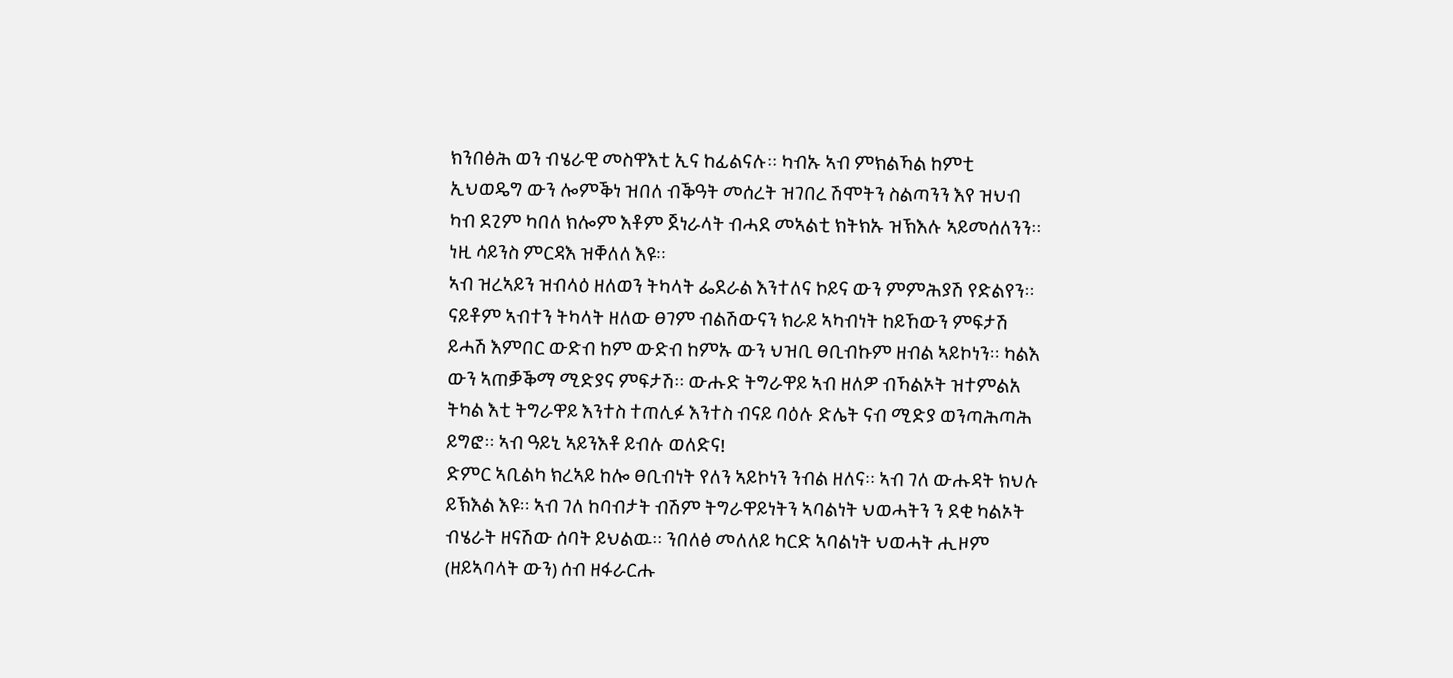ክንበፅሕ ወን ብሄራዊ መስዋእቲ ኢና ከፊልናሉ፡፡ ካብኡ ኣብ ምክልኻል ከምቲ ኢህወዴግ ውን ሎምቕነ ዝበለ ብቕዓት መሰረት ዝገበረ ሽሞትን ስልጣንን እየ ዝህብ ካብ ደጊም ካበለ ክሎም እቶም ጀነራላት ብሓደ መኣልቲ ክትክኡ ዝኽእሉ ኣይመሰለንን፡፡ ነዚ ሳይንስ ምርዳእ ዝቐለለ እዩ፡፡
ኣብ ዝረኣይን ዝብላዕ ዘለወን ትካላት ፌደራል እንተለና ኮይና ውን ምምሕያሽ የድልየን፡፡ ናይቶም ኣብተን ትካላት ዘለው ፀገም ብልሽውናን ክራይ ኣካብነት ከይኸውን ምፍታሽ ይሓሽ እምበር ውድብ ከም ውድብ ከምኡ ውን ህዝቢ ፀቢብኩም ዘብል ኣይኮነን፡፡ ካልእ ውን ኣጠቓቕማ ሚድያና ምፍታሽ፡፡ ውሑድ ትግራዋይ ኣብ ዘለዎ ብኻልኦት ዝተምልአ ትካል እቲ ትግራዋይ እንተስ ተጠሊፉ እንተስ ብናይ ባዕሉ ድሌት ናብ ሚድያ ወንጣሕጣሕ ይግፎ፡፡ ኣብ ዓይኒ ኣይንእቶ ይብሉ ወለድና!
ድምር ኣቢልካ ክረኣይ ከሎ ፀቢብነት የለን ኣይኮነን ንብል ዘለና፡፡ ኣብ ገለ ውሑዳት ክህሉ ይኽእል እዩ፡፡ ኣብ ገለ ከባብታት ብሽም ትግራዋይነትን ኣባልነት ህወሓትን ን ደቂ ካልኦት ብሄራት ዘናሽው ሰባት ይህልዉ፡፡ ንበለፅ መለለይ ካርድ ኣባልነት ህወሓት ሒዞም (ዘይኣባላት ውን) ሰብ ዘፋራርሑ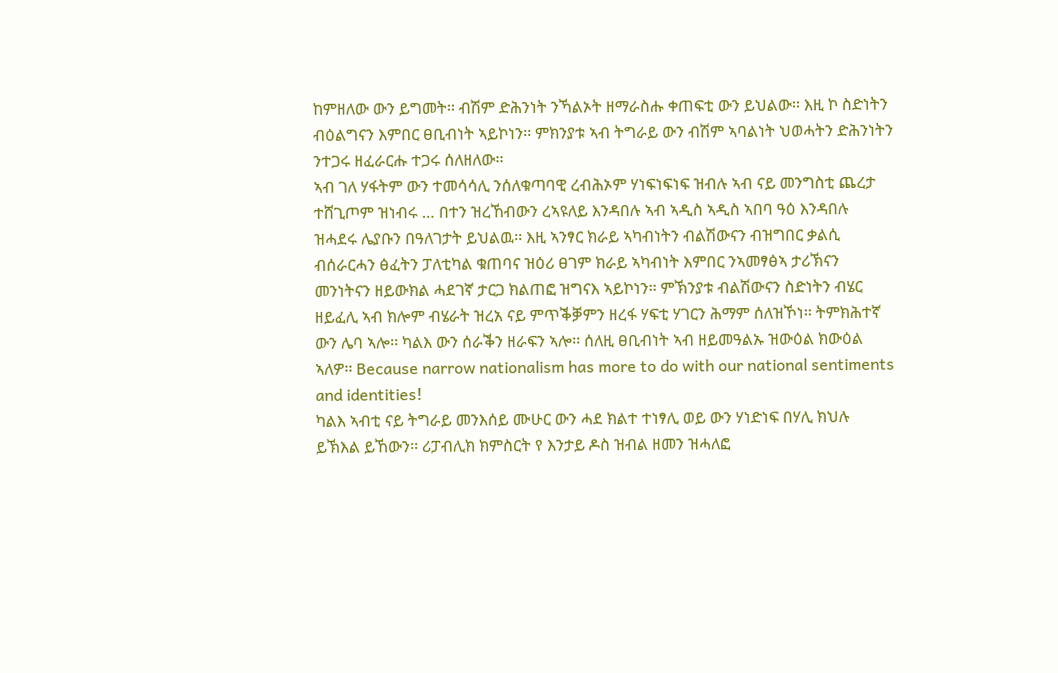ከምዘለው ውን ይግመት፡፡ ብሽም ድሕንነት ንኻልኦት ዘማራስሑ ቀጠፍቲ ውን ይህልው፡፡ እዚ ኮ ስድነትን ብዕልግናን እምበር ፀቢብነት ኣይኮነን፡፡ ምክንያቱ ኣብ ትግራይ ውን ብሽም ኣባልነት ህወሓትን ድሕንነትን ንተጋሩ ዘፈራርሑ ተጋሩ ሰለዘለው፡፡
ኣብ ገለ ሃፋትም ውን ተመሳሳሊ ንሰለቁጣባዊ ረብሕኦም ሃነፍነፍነፍ ዝብሉ ኣብ ናይ መንግስቲ ጨረታ ተሸጊጦም ዝነብሩ … በተን ዝረኸብውን ረኣዩለይ እንዳበሉ ኣብ ኣዲስ ኣዲስ ኣበባ ዓዕ እንዳበሉ ዝሓደሩ ሌያቡን በዓለገታት ይህልዉ፡፡ እዚ ኣንፃር ክራይ ኣካብነትን ብልሽውናን ብዝግበር ቃልሲ ብሰራርሓን ፅፈትን ፓለቲካል ቁጠባና ዝዕሪ ፀገም ክራይ ኣካብነት እምበር ንኣመፃፅኣ ታሪኽናን መንነትናን ዘይውክል ሓደገኛ ታርጋ ክልጠፎ ዝግናእ ኣይኮነን፡፡ ምኽንያቱ ብልሽውናን ስድነትን ብሄር ዘይፈሊ ኣብ ክሎም ብሄራት ዝረአ ናይ ምጥቕቓምን ዘረፋ ሃፍቲ ሃገርን ሕማም ሰለዝኾነ፡፡ ትምክሕተኛ ውን ሌባ ኣሎ፡፡ ካልእ ውን ሰራቕን ዘራፍን ኣሎ፡፡ ሰለዚ ፀቢብነት ኣብ ዘይመዓልኡ ዝውዕል ክውዕል ኣለዎ፡፡ Because narrow nationalism has more to do with our national sentiments and identities!
ካልእ ኣብቲ ናይ ትግራይ መንእሰይ ሙሁር ውን ሓደ ክልተ ተነፃሊ ወይ ውን ሃነድነፍ በሃሊ ክህሉ ይኽእል ይኸውን፡፡ ሪፓብሊክ ክምስርት የ እንታይ ዶስ ዝብል ዘመን ዝሓለፎ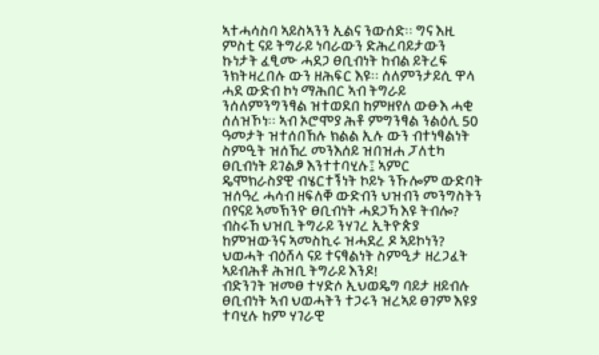ኣተሓሳስባ ኣይስኣንን ኢልና ንውሰድ፡፡ ግና እዚ ምስቲ ናይ ትግራይ ነባራውን ድሕረባይታውን ኩነታት ፈፂሙ ሓደጋ ፀቢብነት ከብል ይትረፍ ንክትዛረበሉ ውን ዘሕፍር እዩ፡፡ ሰለምንታይሲ ዋላ ሓደ ውድብ ኮነ ማሕበር ኣብ ትግራይ ንሰለምንግንፃል ዝተወደበ ከምዘየለ ውፁእ ሓቂ ሰለዝኾነ፡፡ ኣብ ኦሮሞያ ሕቶ ምግንፃል ንልዕሊ 50 ዓመታት ዝተሰበኸሉ ክልል ኢሉ ውን ብተነፃልነት ስምዒት ዝሰኸረ መንእሰይ ዝበዝሐ ፓለቲካ ፀቢብነት ይገልፆ እንተተባሂሉ፤ ኣምር ዴሞክራስያዊ ብሄርተኝነት ኮይኑ ንኹሎም ውድባት ዝሰዓረ ሓሳብ ዘፍለቐ ውድብን ህዝብን መንግስትን በየናይ ኣመኽንዮ ፀቢብነት ሓደጋኻ እዩ ትብሎ? ብስሩኸ ህዝቢ ትግራይ ንሃገረ ኢትዮጵያ ከምዝውንና ኣመስኪሩ ዝሓደረ ዶ ኣይኮነን? ህወሓት ብዕሸላ ናይ ተናፃልነት ስምዒታ ዘረጋፈት ኣይብሕቶ ሕዝቢ ትግራይ እንዶ!
ብድንገት ዝመፀ ተሃድሶ ኢህወዴግ ባይታ ዘይብሉ ፀቢብነት ኣብ ህወሓትን ተጋሩን ዝረኣይ ፀገም እዩያ ተባሂሉ ከም ሃገራዊ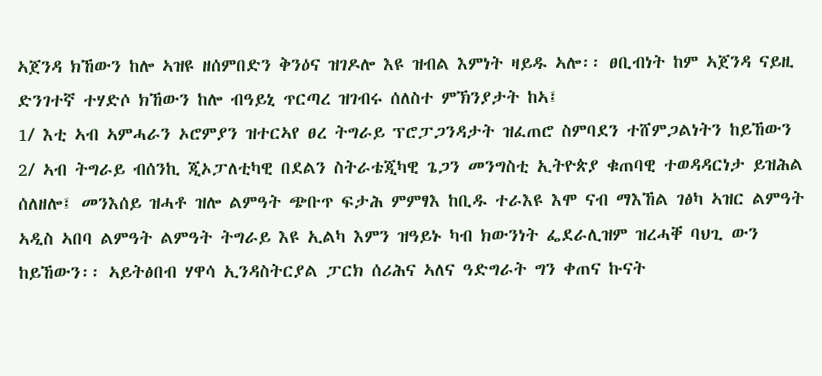ኣጀንዳ ክኸውን ከሎ ኣዝዩ ዘሰምበድን ቅንዕና ዝገዶሎ እዩ ዝብል እምነት ዛይዱ ኣሎ፡፡ ፀቢብነት ከም ኣጀንዳ ናይዚ ድንገተኛ ተሃድሶ ክኸውን ከሎ ብዓይኒ ጥርጣረ ዝገብሩ ሰለስተ ምኽንያታት ከኣ፤
1/ እቲ ኣብ ኣምሓራን ኦሮምያን ዝተርኣየ ፀረ ትግራይ ፕሮፓጋንዳታት ዝፈጠሮ ስምባደን ተሸምጋልነትን ከይኸውን
2/ ኣብ ትግራይ ብሰንኪ ጂኦፓለቲካዊ በደልን ስትራቴጂካዊ ጌጋን መንግስቲ ኢትዮጵያ ቁጠባዊ ተወዳዳርነታ ይዝሕል ሰለዘሎ፤ መንእሰይ ዝሓቶ ዝሎ ልምዓት ጭቡጥ ፍታሕ ምምፃእ ከቢዱ ተራእዩ እሞ ናብ ማእኸል ገፅካ ኣዝር ልምዓት ኣዲስ ኣበባ ልምዓት ልምዓት ትግራይ እዩ ኢልካ እምን ዝዓይኑ ካብ ክውንነት ፌደራሊዝም ዝረሓቐ ባህጊ ውን ከይኸውን፡፡ ኣይትፅበብ ሃዋሳ ኢንዳስትርያል ፓርክ ሰሪሕና ኣለና ዓድግራት ግን ቀጠና ኩናት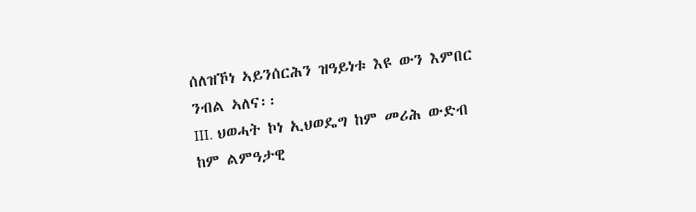ሰለዝኾነ ኣይንሰርሕን ዝዓይነቱ እዩ ውን እምበር ንብል ኣለና፡፡
III. ህወሓት ኮነ ኢህወዴግ ከም መሪሕ ውድብ ከም ልምዓታዊ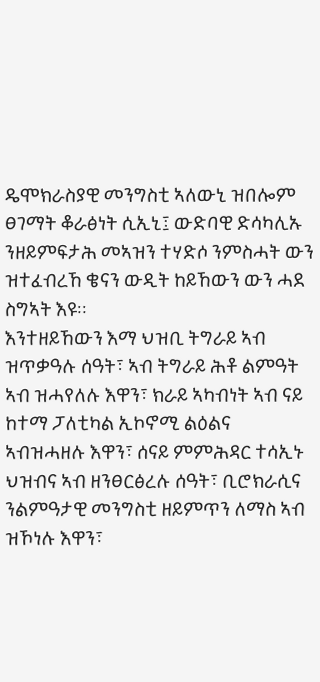ዴሞክራስያዊ መንግስቲ ኣለውኒ ዝበሎም ፀገማት ቆራፅነት ሲኢኒ፤ ውድባዊ ድሳካሊኡ ንዘይምፍታሕ መኣዝን ተሃድሶ ንምስሓት ውን ዝተፈብረኸ ቄናን ውዲት ከይኸውን ውን ሓደ ስግኣት እዩ፡፡
እንተዘይኸውን እማ ህዝቢ ትግራይ ኣብ ዝጥቃዓሉ ሰዓት፣ ኣብ ትግራይ ሕቶ ልምዓት ኣብ ዝሓየለሉ እዋን፣ ክራይ ኣካብነት ኣብ ናይ ከተማ ፓለቲካል ኢኮኖሚ ልዕልና ኣብዝሓዘሉ እዋን፣ ሰናይ ምምሕዳር ተሳኢኑ ህዝብና ኣብ ዘንፀርፅረሉ ሰዓት፣ ቢሮክራሲና ንልምዓታዊ መንግስቲ ዘይምጥን ለማስ ኣብ ዝኾነሉ እዋን፣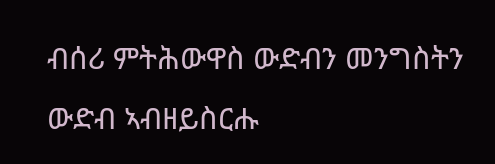ብሰሪ ምትሕውዋስ ውድብን መንግስትን ውድብ ኣብዘይስርሑ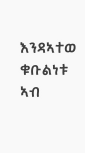እንዳኣተወ ቁቡልነቱ ኣብ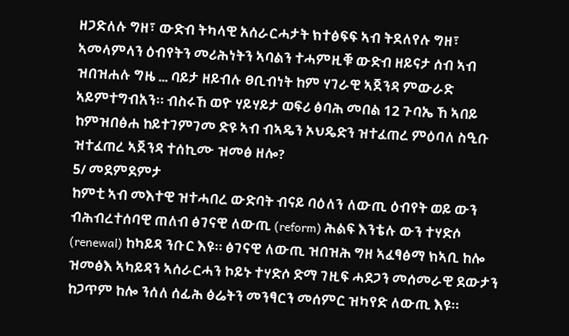ዘጋድለሉ ግዘ፣ ውድብ ትካላዊ አሰራርሓታት ክተፅፍፍ ኣብ ትደለየሉ ግዘ፣ ኣመላምላን ዕብየትን መሪሕነትን ኣባልን ተሓምዚቑ ውድብ ዘይናታ ሰብ ኣብ ዝበዝሐሉ ግዜ … ባይታ ዘይብሉ ፀቢብነት ከም ሃገራዊ ኣጀንዳ ምውራድ ኣይምተግብአን፡፡ ብስሩኸ ወዮ ሃይሃይታ ወፍሪ ፅባሕ መበል 12 ጉባኤ ኸ ኣበይ ከምዝበፅሐ ከይተገምገመ ድዩ ኣብ ብኣዴን ኦህዴድን ዝተፈጠረ ምዕባለ ስዒቡ ዝተፈጠረ ኣጀንዳ ተሰኪሙ ዝመፅ ዘሎ?
5/ መደምደምታ
ከምቲ ኣብ መእተዊ ዝተሓበረ ውድባት ብናይ ባዕለን ለውጢ ዕብየት ወይ ውን ብሕብረተሰባዊ ጠለብ ፅገናዊ ለውጢ (reform) ሕልፍ እንቴሉ ውን ተሃድሶ (renewal) ከካይዳ ንቡር እዩ፡፡ ፅገናዊ ለውጢ ዝበዝሕ ግዘ ኣፈፃፅማ ክኣቢ ከሎ ዝመፅእ ኣካይዳን ኣሰራርሓን ኮይኑ ተሃድሶ ድማ ገዚፍ ሓደጋን መሰመራዊ ደውታን ከጋጥም ከሎ ንሰለ ሰፊሕ ፅሬትን መንፃርን መሰምር ዝካየድ ለውጢ እዩ፡፡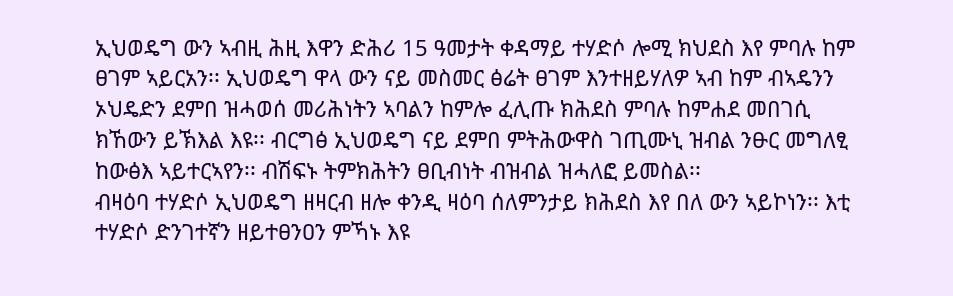ኢህወዴግ ውን ኣብዚ ሕዚ እዋን ድሕሪ 15 ዓመታት ቀዳማይ ተሃድሶ ሎሚ ክህደስ እየ ምባሉ ከም ፀገም ኣይርአን፡፡ ኢህወዴግ ዋላ ውን ናይ መስመር ፅሬት ፀገም እንተዘይሃለዎ ኣብ ከም ብኣዴንን ኦህዴድን ደምበ ዝሓወሰ መሪሕነትን ኣባልን ከምሎ ፈሊጡ ክሕደስ ምባሉ ከምሐደ መበገሲ ክኸውን ይኽእል እዩ፡፡ ብርግፅ ኢህወዴግ ናይ ደምበ ምትሕውዋስ ገጢሙኒ ዝብል ንፁር መግለፂ ከውፅእ ኣይተርኣየን፡፡ ብሽፍኑ ትምክሕትን ፀቢብነት ብዝብል ዝሓለፎ ይመስል፡፡
ብዛዕባ ተሃድሶ ኢህወዴግ ዘዛርብ ዘሎ ቀንዲ ዛዕባ ሰለምንታይ ክሕደስ እየ በለ ውን ኣይኮነን፡፡ እቲ ተሃድሶ ድንገተኛን ዘይተፀንዐን ምኻኑ እዩ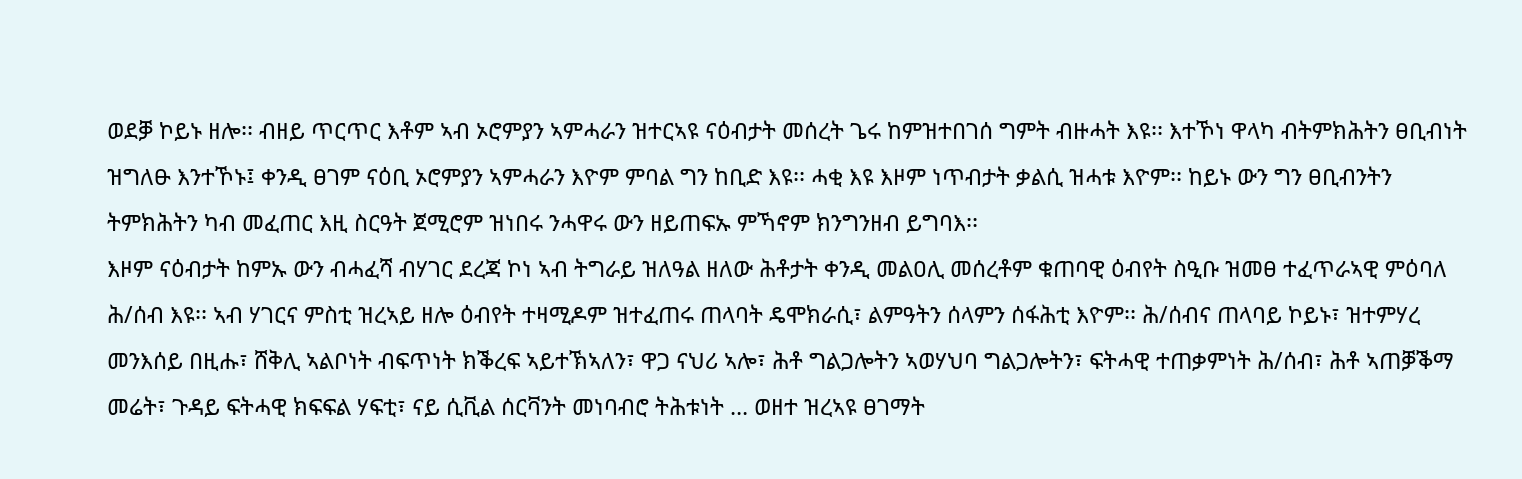ወደቓ ኮይኑ ዘሎ፡፡ ብዘይ ጥርጥር እቶም ኣብ ኦሮምያን ኣምሓራን ዝተርኣዩ ናዕብታት መሰረት ጌሩ ከምዝተበገሰ ግምት ብዙሓት እዩ፡፡ እተኾነ ዋላካ ብትምክሕትን ፀቢብነት ዝግለፁ እንተኾኑ፤ ቀንዲ ፀገም ናዕቢ ኦሮምያን ኣምሓራን እዮም ምባል ግን ከቢድ እዩ፡፡ ሓቂ እዩ እዞም ነጥብታት ቃልሲ ዝሓቱ እዮም፡፡ ከይኑ ውን ግን ፀቢብንትን ትምክሕትን ካብ መፈጠር እዚ ስርዓት ጀሚሮም ዝነበሩ ንሓዋሩ ውን ዘይጠፍኡ ምኻኖም ክንግንዘብ ይግባእ፡፡
እዞም ናዕብታት ከምኡ ውን ብሓፈሻ ብሃገር ደረጃ ኮነ ኣብ ትግራይ ዝለዓል ዘለው ሕቶታት ቀንዲ መልዐሊ መሰረቶም ቁጠባዊ ዕብየት ስዒቡ ዝመፀ ተፈጥራኣዊ ምዕባለ ሕ/ሰብ እዩ፡፡ ኣብ ሃገርና ምስቲ ዝረኣይ ዘሎ ዕብየት ተዛሚዶም ዝተፈጠሩ ጠላባት ዴሞክራሲ፣ ልምዓትን ሰላምን ሰፋሕቲ እዮም፡፡ ሕ/ሰብና ጠላባይ ኮይኑ፣ ዝተምሃረ መንእሰይ በዚሑ፣ ሸቅሊ ኣልቦነት ብፍጥነት ክቕረፍ ኣይተኽኣለን፣ ዋጋ ናህሪ ኣሎ፣ ሕቶ ግልጋሎትን ኣወሃህባ ግልጋሎትን፣ ፍትሓዊ ተጠቃምነት ሕ/ሰብ፣ ሕቶ ኣጠቓቕማ መሬት፣ ጉዳይ ፍትሓዊ ክፍፍል ሃፍቲ፣ ናይ ሲቪል ሰርቫንት መነባብሮ ትሕቱነት … ወዘተ ዝረኣዩ ፀገማት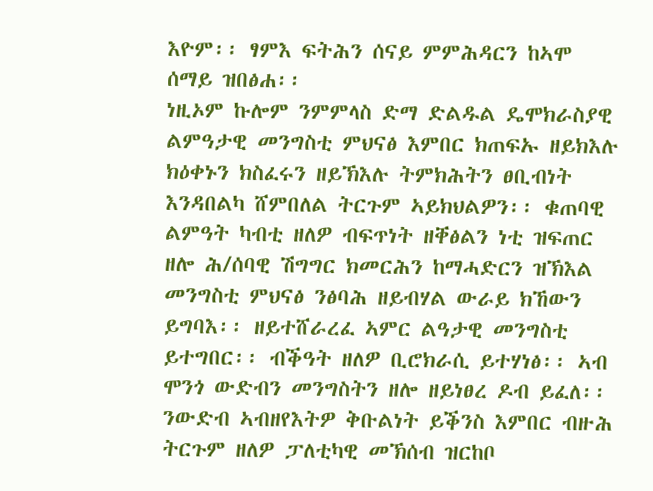እዮም፡፡ ፃምእ ፍትሕን ሰናይ ምምሕዳርን ከኣሞ ሰማይ ዝበፅሐ፡፡
ነዚኦም ኩሎም ንምምላስ ድማ ድልዱል ዴሞክራስያዊ ልምዓታዊ መንግስቲ ምህናፅ እምበር ክጠፍኡ ዘይክእሉ ክዕቀኑን ክስፈሩን ዘይኽእሉ ትምክሕትን ፀቢብነት እንዳበልካ ሸምበለል ትርጉም ኣይክህልዎን፡፡ ቁጠባዊ ልምዓት ካብቲ ዘለዎ ብፍጥነት ዘቐፅልን ነቲ ዝፍጠር ዘሎ ሕ/ሰባዊ ሽግግር ክመርሕን ከማሓድርን ዝኽእል መንግስቲ ምህናፅ ንፅባሕ ዘይብሃል ውራይ ክኸውን ይግባእ፡፡ ዘይተሸራረፈ ኣምር ልዓታዊ መንግስቲ ይተግበር፡፡ ብቕዓት ዘለዎ ቢሮክራሲ ይተሃነፅ፡፡ ኣብ ሞንጎ ውድብን መንግስትን ዘሎ ዘይነፀረ ዶብ ይፈለ፡፡ ንውድብ ኣብዘየእትዎ ቅቡልነት ይቕንስ እምበር ብዙሕ ትርጉም ዘለዎ ፓለቲካዊ መኽሰብ ዝርከቦ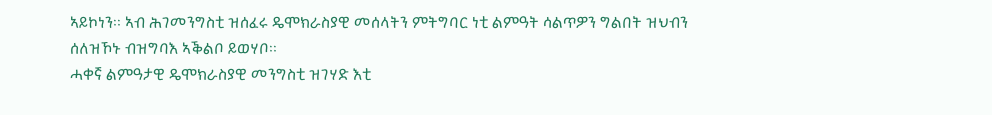ኣይኮነን፡፡ ኣብ ሕገመንግስቲ ዝሰፈሩ ዴሞክራስያዊ መሰላትን ምትግባር ነቲ ልምዓት ሳልጥዎን ግልበት ዝህብን ሰለዝኾኑ ብዝግባእ ኣቕልቦ ይወሃቦ፡፡
ሓቀኛ ልምዓታዊ ዴሞክራስያዊ መንግስቲ ዝገሃድ እቲ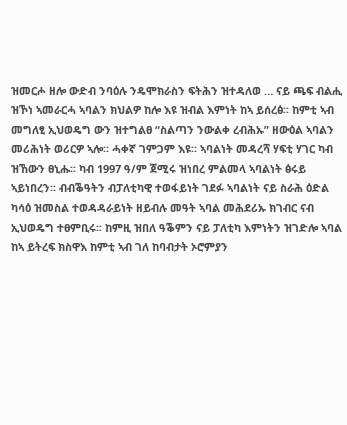ዝመርሖ ዘሎ ውድብ ንባዕሉ ንዴሞክራስን ፍትሕን ዝተዳለወ … ናይ ጫፍ ብልሒ ዝኾነ ኣመራርሓ ኣባልን ክህልዎ ከሎ እዩ ዝብል እምነት ከኣ ይሰረፅ፡፡ ከምቲ ኣብ መግለፂ ኢህወዴግ ውን ዝተግልፀ “ስልጣን ንውልቀ ረብሕኡ” ዘውዕል ኣባልን መሪሕነት ወሪርዎ ኣሎ፡፡ ሓቀኛ ገምጋም እዩ፡፡ ኣባልነት መዳረሻ ሃፍቲ ሃገር ካብ ዝኸውን ፀኒሑ፡፡ ካብ 1997 ዓ/ም ጀሚሩ ዝነበረ ምልመላ ኣባልነት ፅሩይ ኣይነበረን፡፡ ብብቕዓትን ብፓለቲካዊ ተወፋይነት ገደፉ ኣባልነት ናይ ስራሕ ዕድል ካሳዕ ዝመስል ተወዳዳራይነት ዘይብሉ መዓት ኣባል መሕደሪኡ ክገብር ናብ ኢህወዴግ ተፀምቢሩ፡፡ ከምዚ ዝበለ ዓቕምን ናይ ፓለቲካ እምነትን ዝገድሎ ኣባል ከኣ ይትረፍ ክስዋእ ከምቲ ኣብ ገለ ከባብታት ኦሮምያን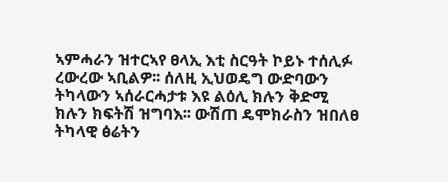ኣምሓራን ዝተርኣየ ፀላኢ እቲ ስርዓት ኮይኑ ተሰሊፉ ረውረው ኣቢልዎ፡፡ ሰለዚ ኢህወዴግ ውድባውን ትካላውን ኣሰራርሓታቱ እዩ ልዕሊ ክሉን ቅድሚ ክሉን ክፍትሽ ዝግባእ፡፡ ውሽጠ ዴሞክራስን ዝበለፀ ትካላዊ ፅሬትን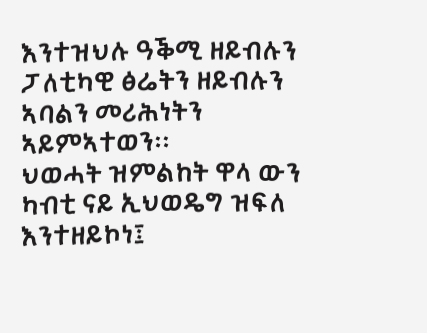እንተዝህሉ ዓቕሚ ዘይብሉን ፓለቲካዊ ፅሬትን ዘይብሉን ኣባልን መሪሕነትን ኣይምኣተወን፡፡
ህወሓት ዝምልከት ዋላ ውን ካብቲ ናይ ኢህወዴግ ዝፍለ እንተዘይኮነ፤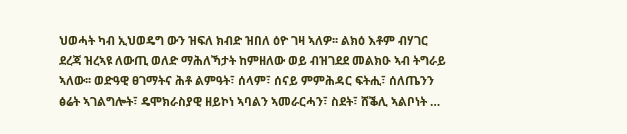ህወሓት ካብ ኢህወዴግ ውን ዝፍለ ክብድ ዝበለ ዕዮ ገዛ ኣለዎ፡፡ ልክዕ እቶም ብሃገር ደረጃ ዝረኣዩ ለውጢ ወለድ ማሕለኻታት ከምዘለው ወይ ብዝገደደ መልክዑ ኣብ ትግራይ ኣለው፡፡ ወድዓዊ ፀገማትና ሕቶ ልምዓት፣ ሰላም፣ ሰናይ ምምሕዳር ፍትሒ፣ ሰለጤንን ፅሬት ኣገልግሎት፣ ዴሞክራስያዊ ዘይኮነ ኣባልን ኣመራርሓን፣ ስደት፣ ሸቕሊ ኣልቦነት …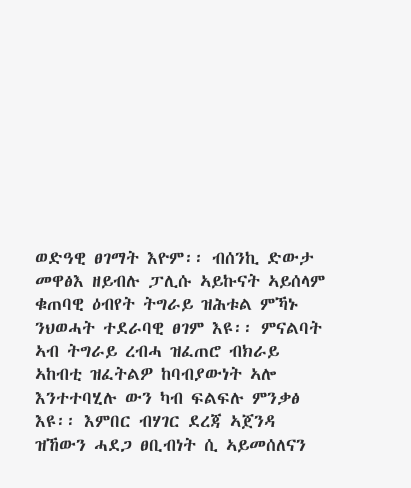ወድዓዊ ፀገማት እዮም፡፡ ብሰንኪ ድውታ መዋፅእ ዘይብሉ ፓሊሱ ኣይኩናት ኣይሰላም ቁጠባዊ ዕብየት ትግራይ ዝሕቱል ምኻኑ ንህወሓት ተደራባዊ ፀገም እዩ፡፡ ምናልባት ኣብ ትግራይ ረብሓ ዝፈጠሮ ብክራይ ኣከብቲ ዝፈትልዎ ከባብያውነት ኣሎ እንተተባሂሉ ውን ካብ ፍልፍሉ ምንቃፅ እዩ፡፡ እምበር ብሃገር ደረጃ ኣጀንዳ ዝኸውን ሓደጋ ፀቢብነት ሲ ኣይመሰለናን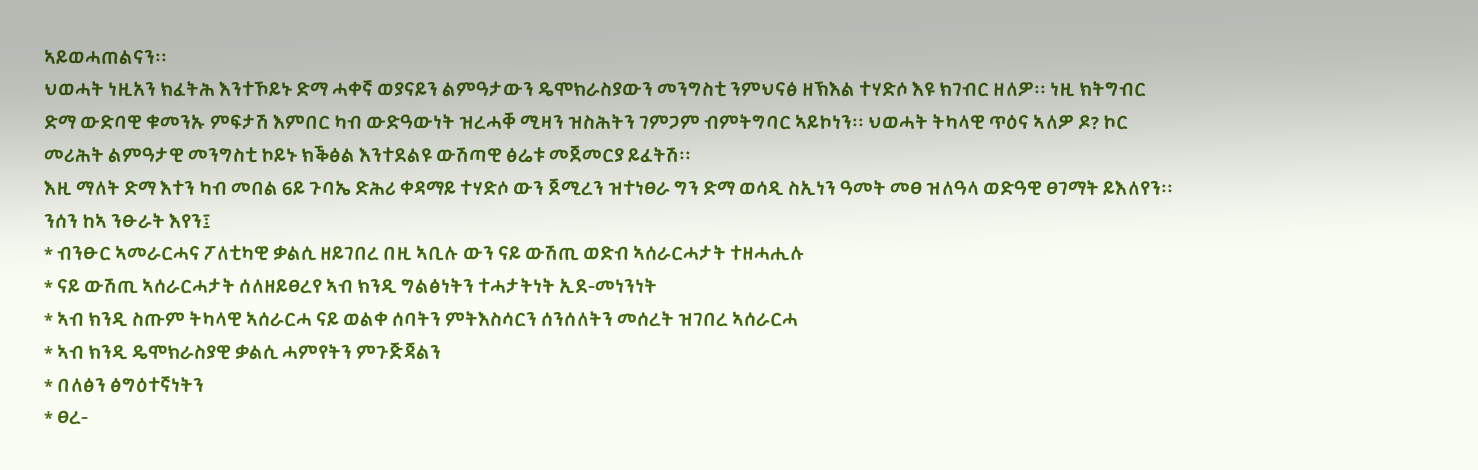ኣይወሓጠልናን፡፡
ህወሓት ነዚአን ክፈትሕ እንተኾይኑ ድማ ሓቀኛ ወያናይን ልምዓታውን ዴሞክራስያውን መንግስቲ ንምህናፅ ዘኽእል ተሃድሶ እዩ ክገብር ዘለዎ፡፡ ነዚ ክትግብር ድማ ውድባዊ ቁመንኡ ምፍታሽ እምበር ካብ ውድዓውነት ዝረሓቐ ሚዛን ዝስሕትን ገምጋም ብምትግባር ኣይኮነን፡፡ ህወሓት ትካላዊ ጥዕና ኣለዎ ዶ? ኮር መሪሕት ልምዓታዊ መንግስቲ ኮይኑ ክቕፅል እንተደልዩ ውሽጣዊ ፅሬቱ መጀመርያ ይፈትሽ፡፡
እዚ ማለት ድማ እተን ካብ መበል 6ይ ጉባኤ ድሕሪ ቀዳማይ ተሃድሶ ውን ጀሚረን ዝተነፀራ ግን ድማ ወሳዲ ስኢነን ዓመት መፀ ዝለዓላ ወድዓዊ ፀገማት ይእለየን፡፡ ንሰን ከኣ ንፁራት እየን፤
* ብንፁር ኣመራርሓና ፖለቲካዊ ቃልሲ ዘይገበረ በዚ ኣቢሉ ውን ናይ ውሽጢ ወድብ ኣሰራርሓታት ተዘሓሒሉ
* ናይ ውሽጢ ኣሰራርሓታት ሰለዘይፀረየ ኣብ ክንዲ ግልፅነትን ተሓታትነት ኢደ-መነንነት
* ኣብ ክንዲ ስጡም ትካላዊ ኣሰራርሓ ናይ ወልቀ ሰባትን ምትእስሳርን ሰንሰለትን መሰረት ዝገበረ ኣሰራርሓ
* ኣብ ክንዲ ዴሞክራስያዊ ቃልሲ ሓምየትን ምጉጅጃልን
* በለፅን ፅግዕተኛነትን
* ፀረ-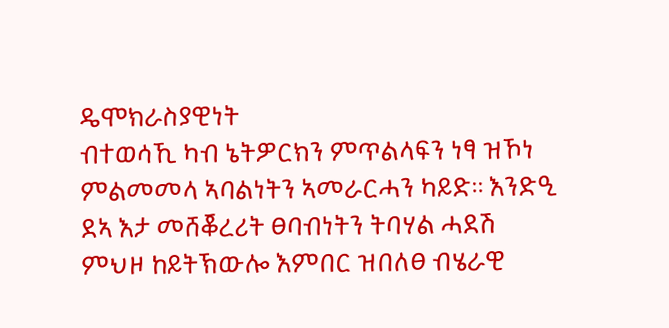ዴሞክራስያዊነት
ብተወሳኺ ካብ ኔትዎርክን ምጥልላፍን ነፃ ዝኾነ ምልመመላ ኣባልነትን ኣመራርሓን ካይድ፡፡ እንድዒ ደኣ እታ መሸቖረሪት ፀባብነትን ትባሃል ሓደሽ ምህዞ ከይትኽውሎ እምበር ዝበለፀ ብሄራዊ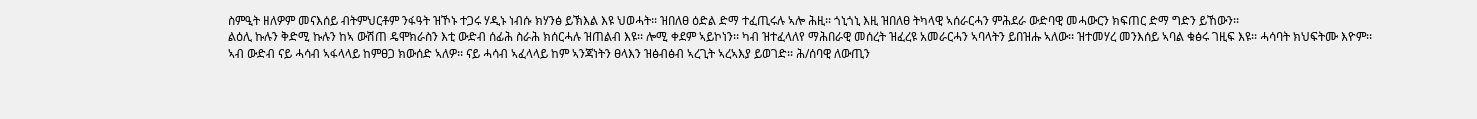ስምዒት ዘለዎም መናእሰይ ብትምህርቶም ንፋዓት ዝኾኑ ተጋሩ ሃዲኑ ነብሱ ክሃንፅ ይኽእል እዩ ህወሓት፡፡ ዝበለፀ ዕድል ድማ ተፈጢሩሉ ኣሎ ሕዚ፡፡ ጎኒጎኒ እዚ ዝበለፀ ትካላዊ ኣሰራርሓን ምሕደራ ውድባዊ መሓውርን ክፍጠር ድማ ግድን ይኸውን፡፡
ልዕሊ ኩሉን ቅድሚ ኩሉን ከኣ ውሽጠ ዴሞክራስን እቲ ውድብ ሰፊሕ ስራሕ ክሰርሓሉ ዝጠልብ እዩ፡፡ ሎሚ ቀደም ኣይኮነን፡፡ ካብ ዝተፈላለየ ማሕበራዊ መሰረት ዝፈረዩ አመራርሓን ኣባላትን ይበዝሑ ኣለው፡፡ ዝተመሃረ መንእሰይ ኣባል ቁፅሩ ገዚፍ እዩ፡፡ ሓሳባት ክህፍትሙ እዮም፡፡ ኣብ ውድብ ናይ ሓሳብ ኣፋላላይ ከምፀጋ ክውሰድ ኣለዎ፡፡ ናይ ሓሳብ ኣፈላላይ ከም ኣንጃነትን ፀላእን ዝፅብፅብ ኣረጊት ኣረኣእያ ይወገድ፡፡ ሕ/ሰባዊ ለውጢን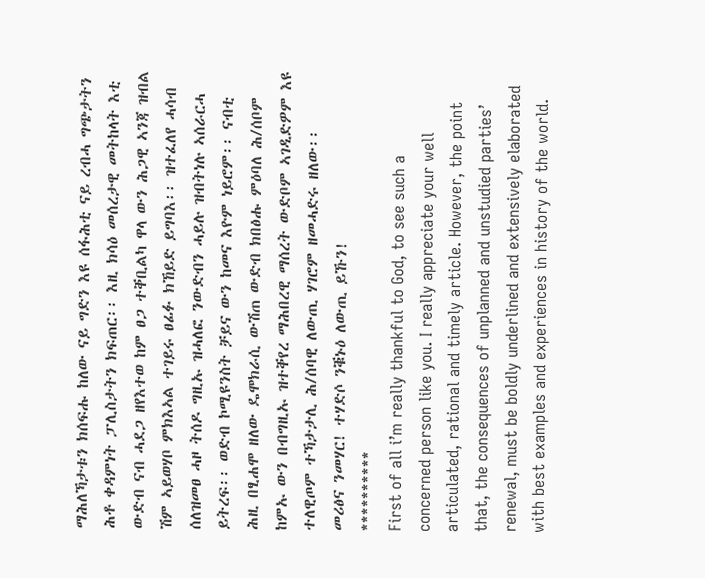ማሕለኻታቱን ክሰፍሑ ከለው ናይ ግድን እዩ ሰፋሕቲ ናይ ረብሓ ግጭታትን ሕቶ ቀዳምነት ፓሊስታትን ክፍጠር፡፡ እዚ ክሳዕ መሰረታዊ መትከላት እቲ ውድብ ናብ ሓደጋ ዘየእተወ ከም ፀጋ ተቐቢልካ ዋላ ውን ሕጋዊ ኣንጃ ዝብል ሽም ኣይወሃቦ ምክእኣል ተገይሩ ፀፊፉ ክኸይድ ይግባእ፡፡ ዝተፈለየ ሓሳብ ሰለዝመፀ ሓዞ ትሰዶ ግዚኡ ዝሓለፎ ንውድብን ሓይሉ ዝብትነሉ ኣሰራርሓ ይትረፍ፡፡ ወድብ ኮሚዩንስት ቻይና ውን ከመና እዮም ነይሮም፡፡ ናብቲ ሕዚ በፂሐሞ ዘለው ዴሞክራሲ ውሽጠ ውድብ ክበፅሑ ምዕባለ ሕ/ሰቦም ከምኡ ውን በብግዚኡ ዝተቐየረ ማሕበረዊ ማሰረት ውድቦም ኣገዲድዎም እዩ ተለዊጦም ተኻታታሊ ሕ/ሰባዊ ለውጢ ሃገሮም ዘመሓድሩ ዘለው፡፡
መሪፅና ንመሃር! ተሃድሶ ንቑኑዕ ለውጢ ይኹን!
**********
First of all i’m really thankful to God, to see such a concerned person like you. I really appreciate your well articulated, rational and timely article. However, the point that, the consequences of unplanned and unstudied parties’ renewal, must be boldly underlined and extensively elaborated with best examples and experiences in history of the world.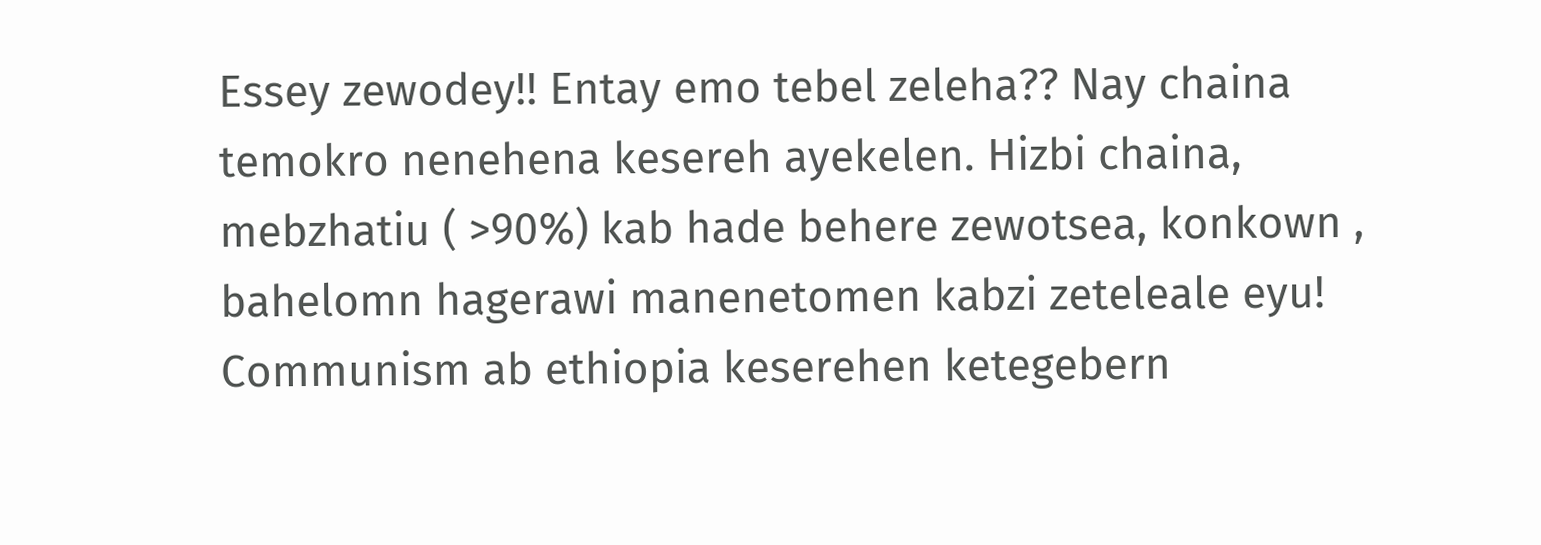Essey zewodey!! Entay emo tebel zeleha?? Nay chaina temokro nenehena kesereh ayekelen. Hizbi chaina, mebzhatiu ( >90%) kab hade behere zewotsea, konkown , bahelomn hagerawi manenetomen kabzi zeteleale eyu! Communism ab ethiopia keserehen ketegebern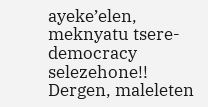ayeke’elen, meknyatu tsere-democracy selezehone!! Dergen, maleleten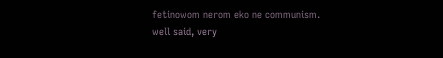fetinowom nerom eko ne communism.
well said, very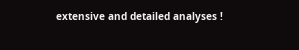extensive and detailed analyses !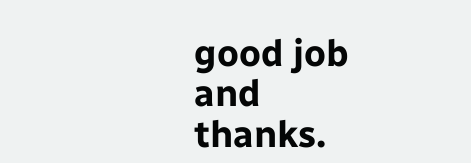good job and thanks.